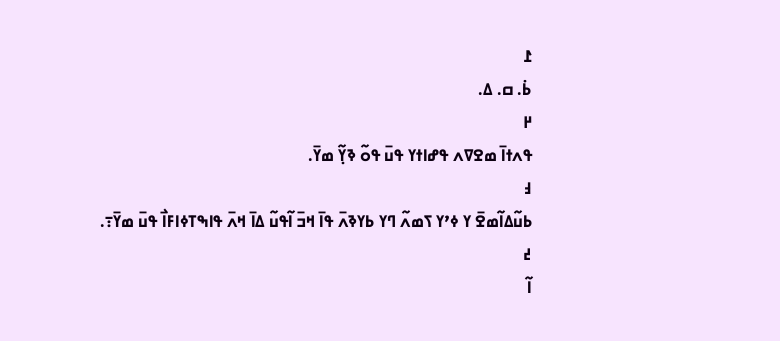߁
ߕ߭. ߛ. ߡ.
߂
ߟߍߙߊ߫ ߘߐߜߍ ߟߝߊߙߌ ߟߎ߫ ߟߋ߬ ߢߌ߲߬ ߘߌ߫.
߃
ߕߎ߬ߡߊ߬ߘߐ߫ ߌ ߦߴߌ ߖߘߍ߬ ߣߌ ߕߌߢߍ߫ ߟߊ߫ ߞߏ߫ ߊ߬ߟߎ߬ ߡߊ߫ ߞߍ߫ ߟߊߒߠߦߊߓߊ߯ ߟߎ߫ ߘߌ߫߹.
߄
ߊ߬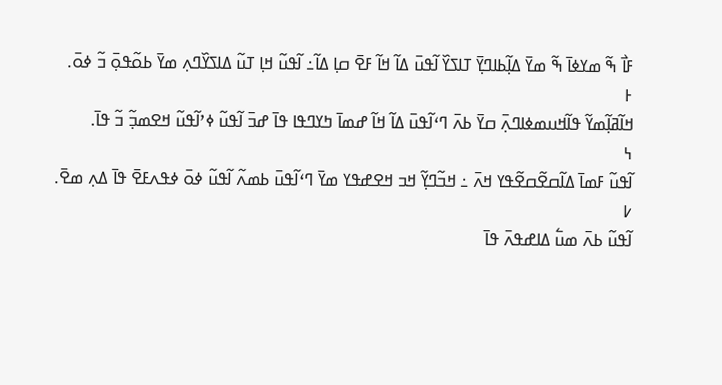ߓߊ߯ ߒ߬ ߘߌߦߊ߫ ߒ߬ ߘߌ߫ ߡߊ߲߬ߕߊߣߌ߲߫ ߠߊߖߌ߰ ߊ߬ߟߎ߫ ߡߊ߬ ߞߊ߬ ߓߐ߫ ߛߊ߲ ߡߊ߬߸ ߊ߬ߟߎ߬ ߞߊ߲ ߠߎ߬ ߡߊߖߌ߰ߣߍ߲ ߘߌ߫ ߕߋ߬ߟߋ߲߫ ߏ߬ ߦߋ߫.
߅
ߞߊ߬ߥߊ߲߬ߘߌ߬ ߟߊ߬ߞߎߘߦߊߣߍ߲߫ ߛߌ߫ ߕߍ߫ ߣߵߊ߬ߟߎ߫ ߡߊ߬ ߞߊ߬ ߝߘߊ߫ ߤߌߣߟߊ ߟߊ߫ ߝߏ߫ ߊ߬ߟߎ߬ ߦߴߊ߬ߟߎ߬ ߞߐߘߏ߲߬ ߏ߬ ߟߊ߫.
߆
ߊ߬ߟߎ߬ ߓߘߊ߫ ߡߊ߬ߛߐ߬ߛߐ߬ߟߌ ߞߍ߫ ߸ ߞߏ߬ߣߌ߲߬ ߞߏ ߞߐߝߟߌ ߘߌ߫ ߣߵߊ߬ߟߎ߫ ߕߘߍ߬ ߊ߬ߟߎ߬ ߦߋ߫ ߦߟߍߓߐ߫ ߟߊ߫ ߡߍ߲ ߘߐ߫.
߇
ߊ߬ߟߎ߬ ߕߍ߫ ߘߎ߱ ߡߊߝߟߍ߫ ߟߊ߫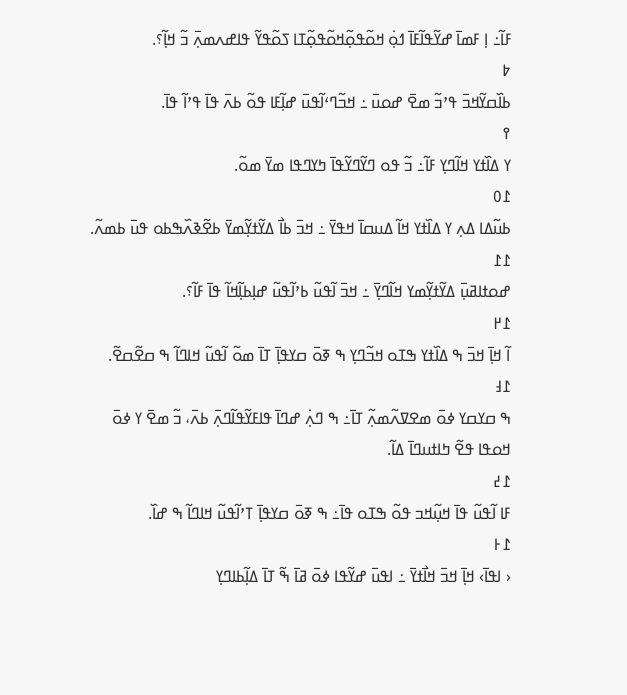ߓߊ߬߸ ߊ߲ ߓߘߊ߫ ߝߌ߬ߟߊ߬ߓߊ߫ ߗߋ߲߭ ߞߋ߬ߟߋ߲߬ߞߋ߬ߟߋ߲߬ߠߊ ߖߋ߬ߟߌ߬ ߟߊߝߍߘߍ߲߫ ߏ߬ ߞߊ߲߬؟.
߈
ߕߊ߰ߛߌ߬ߞߏ߫ ߟߴߏ߬ ߘߐ߫ ߝߋߎ߫ ߸ ߞߏ߬ߣߵߊ߬ߟߎ߫ ߝߊ߲߬ߓߊ ߟߋ߬ ߕߍ߫ ߟߊ߫ ߟߴߊ߬ ߟߊ߫.
߉
ߌ ߡߊ߰ߙߌ ߞߊ߬ߣߌ߲ ߓߊ߬߸ ߏ߬ ߟߋ ߣߌ߬ߣߌ߬ߟߊ߫ ߤߌߣߟߊ ߘߌ߫ ߘߋ߬.
߁߀
ߕߎ߬ߡߊ ߡߍ߲ ߌ ߡߊ߰ߙߌ ߞߊ߬ ߡߎߛߊ߫ ߞߟߌ߫ ߸ ߞߏ߫ ߕߊ߯ ߡߌ߬ߙߌ߲߬ߘߌ߫ ߕߐ߬ߢߍ߰ߒߕߋ ߟߎ߫ ߕߘߍ߬.
߁߁
ߝߋߙߊߥߎ߲߫ ߡߌ߬ߙߌ߲߬ߘߌ ߞߊ߬ߣߌ߲߫ ߸ ߞߏ߫ ߊ߬ߟߎ߬ ߕߴߊ߬ߟߎ߬ ߝߊ߲ߕߊ߲߬ߞߊ߬ ߟߊ߫ ߓߊ߬؟.
߁߂
ߊ߬ ߞߊ߲߫ ߞߏ߫ ߒ ߡߊ߰ߙߌ ߒߠߋ ߞߏ߬ߣߌ߲ ߒ ߧߋ߫ ߛߌߟߊ߲߫ ߠߊ߫ ߘߋ߬ ߊ߬ߟߎ߬ ߞߊߣߊ߬ ߒ ߛߐ߬ߛߐ߬.
߁߃
ߒ ߛߌߛߌ ߦߋ߫ ߘߐߜߍ߬ߘߍ߲߬ ߠߊ߫߸ ߒ ߣߍ߲߭ ߝߣߊ߫ ߟߊߓߌ߬ߟߊ߬ߣߍ߲߫ ߕߍ߫، ߏ߬ ߘߐ߫ ߌ ߦߋ߫ ߞߋߟߊ ߟߐ߬ ߤߊߙߎߣߊ߫ ߡߊ߬.
߁߄
ߓߊ ߊ߬ߟߎ߬ ߟߊ߫ ߞߎ߲߬ߞߏ ߟߋ߬ ߒߠߋ ߟߊ߫߸ ߒ ߧߋ߫ ߛߌߟߊ߲߫ ߠߴߊ߬ߟߎ߬ ߞߊߣߊ߬ ߒ ߝߊ߰.
߁߅
‹ ߊߟߊ߫› ߞߊ߲߫ ߞߏ߫ ߞߊ߯ߙߌ߫ ߸ ߊߟߎ߫ ߝߌ߬ߟߊ ߦߋ߫ ߥߊ߫ ߒ߬ ߠߊ߫ ߡߊ߲߬ߕߊߣߌ߲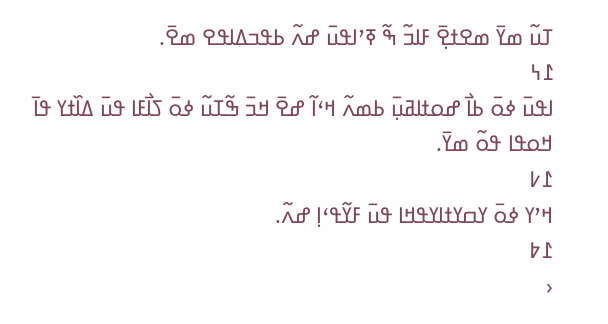ߠߎ߬ ߘߌ߫ ߘߐߙߐ߲߫ ߓߊߏ߬ ߒ߬ ߧߴߊߟߎ߫ ߝߍ߬ ߕߟߏߡߊߟߐ ߘߐ߫.
߁߆
ߊߟߎ߫ ߦߋ߫ ߕߊ߯ ߝߋߙߊߥߎ߲߫ ߕߘߍ߬ ߞߵߊ߬ ߝߐ߫ ߞߏ߫ ߒ߬ߠߎ߬ ߦߋ߫ ߖߊ߯ߓߊ ߟߎ߫ ߡߊ߰ߙߌ ߟߊ߫ ߞߋߟߊ ߟߋ߬ ߘߌ߫.
߁߇
ߞߴߌ ߦߋ߫ ߌߛߌߙߊߌߟߞߊ ߟߎ߫ ߓߌ߬ߟߵߊ߲ ߝߍ߬.
߁߈
‹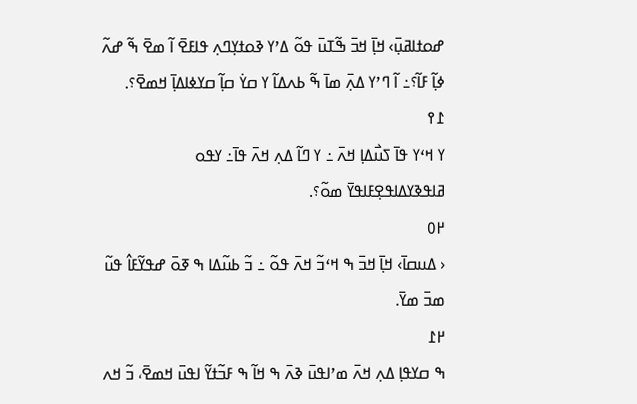ߝߋߙߊߥߎ߲߫› ߞߊ߲߫ ߞߏ߫ ߒ߬ߠߎ߫ ߟߋ߬ ߡߴߌ ߢߋߙߌ߲ߣߍ߲ ߟߊߓߐ߫ ߊ߬ ߘߐ߫ ߒ߬ ߝߍ߬ ߦߊ߲߬ ߓߊ߬؟߸ ߊ߬ ߣߴߌ ߡߍ߲߫ ߘߊ߫ ߒ߬ ߕߍߡߊ߬ ߌ ߛߌ߭ ߛߊ߲߬ ߛߌߦߊߡߊ߲߫ ߞߘߐ߫؟.
߁߉
ߌ ߞߵߌ ߟߊ߫ ߖߎ߯ߡߊ߲ ߞߍ߫ ߸ ߌ ߣߊ߬ ߡߍ߲ ߞߍ߫ ߟߊ߫߸ ߌߟߋ ߥߊߟߢߌߡߊߟߐ߲ߓߊߟߌ߫ ߘߋ߬؟.
߂߀
‹ ߡߎߛߊ߫› ߞߊ߲߫ ߞߏ߫ ߒ ߞߵߏ߬ ߞߍ߫ ߟߋ߬ ߸ ߏ߬ ߕߎ߬ߡߊ ߒ ߧߋ߫ ߝߟߌ߬ߓߊ߮ ߟߎ߬ ߘߏ߫ ߘߌ߫.
߂߁
ߒ ߛߌߟߊ߲ ߡߍ߲ ߞߍ߫ ߘߴߊߟߎ߫ ߢߍ߫ ߒ ߞߊ߬ ߒ ߓߏ߬ߙߌ߬ ߊߟߎ߫ ߞߘߐ߫، ߏ߬ ߞߍ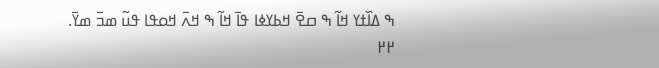ߒ ߡߊ߰ߙߌ ߞߊ߬ ߒ ߛߐ߫ ߞߕߌߦߊ ߟߊ߫ ߞߊ߬ ߒ ߞߍ߫ ߞߋߟߊ ߟߎ߬ ߘߏ߫ ߘߌ߫.
߂߂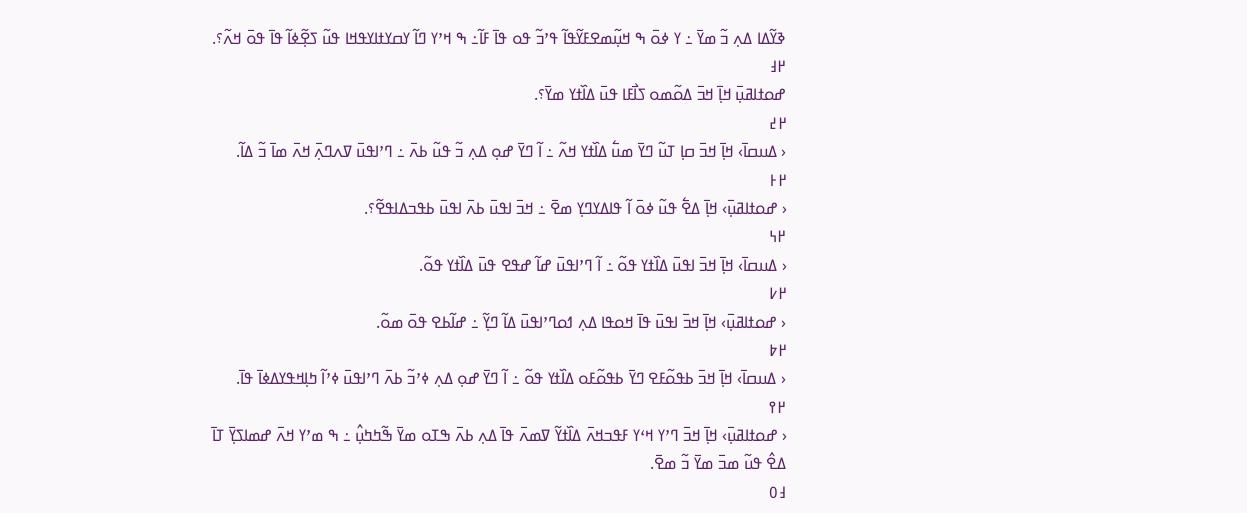ߢߌ߬ߡߊ ߡߍ߲ ߏ߬ ߘߌ߫ ߸ ߌ ߦߋ߫ ߒ ߞߎ߲߬ߘߐߓߌ߬ߟߊ߬ ߟߴߏ߬ ߟߋ ߟߊ߫ ߓߊ߬߸ ߒ ߞߴߌ ߣߊ߬ ߌߛߌߙߊߌߟߞߊ ߟߎ߬ ߖߐ߲߬ߦߊ߬ ߟߊ߫ ߟߋ߫ ߞߍ߬؟.
߂߃
ߝߋߙߊߥߎ߲߫ ߞߊ߲߫ ߞߏ߫ ߡߋ߬ߘߋ ߖߊ߯ߓߊ ߟߎ߫ ߡߊ߰ߙߌ ߘߌ߫؟.
߂߄
‹ ߡߎߛߊ߫› ߞߊ߲߫ ߞߏ߫ ߛߊ߲ ߠߎ߬ ߣߌ߫ ߘߎ߱ ߡߊ߰ߙߌ ߞߍ߬ ߸ ߊ߬ ߣߌ߫ ߝߋ߲ ߡߍ߲ ߏ߬ ߟߎ߬ ߕߍ߫ ߸ ߣߴߊߟߎ߫ ߜߍߣߍ߲߫ ߞߍ߫ ߘߊ߫ ߏ߬ ߡߊ߬.
߂߅
‹ ߝߋߙߊߥߎ߲߫› ߞߊ߲߫ ߡߐ߱ ߟߎ߬ ߦߋ߫ ߊ߬ ߟߊߡߌߣߌ߲ ߘߐ߫ ߸ ߞߏ߫ ߊߟߎ߫ ߕߍ߫ ߊߟߎ߫ ߕߟߏߡߊߟߐ߬؟.
߂߆
‹ ߡߎߛߊ߫› ߞߊ߲߫ ߞߏ߫ ߊߟߎ߫ ߡߊ߰ߙߌ ߟߋ߬ ߸ ߊ߬ ߣߴߊߟߎ߫ ߝߊ߬ ߝߟߐ ߟߎ߫ ߡߊ߰ߙߌ ߟߋ߬.
߂߇
‹ ߝߋߙߊߥߎ߲߫› ߞߊ߲߫ ߞߏ߫ ߊߟߎ߫ ߟߊ߫ ߞߋߟߊ ߡߍ߲ ߗߋߣߴߊߟߎ߫ ߡߊ߬ ߣߌ߲߬ ߸ ߝߊ߬ߕߐ ߟߋ߫ ߘߋ߬.
߂߈
‹ ߡߎߛߊ߫› ߞߊ߲߫ ߞߏ߫ ߕߟߋ߬ߓߐ ߣߌ߫ ߕߟߋ߬ߓߋ ߡߊ߰ߙߌ ߟߋ߬ ߸ ߊ߬ ߣߌ߫ ߝߋ߲ ߡߍ߲ ߦߴߏ߬ ߕߍ߫ ߣߴߊߟߎ߫ ߦߴߊ߬ ߤߊ߲ߞߟߌߡߦߊ߫ ߟߊ߫.
߂߉
‹ ߝߋߙߊߥߎ߲߫› ߞߊ߲߫ ߞߏ߫ ߣߴߌ ߞߵߌ ߓߟߏߞߍ߫ ߡߊ߰ߙߌ߬ ߜߘߍ߫ ߟߊ߫ ߡߍ߲ ߕߍ߫ ߒߠߋ ߘߌ߫ ߒ߬ߤߤߎ߲߮ ߸ ߒ ߘߴߌ ߞߍ߫ ߝߘߊߖߌ߲߫ ߠߊ߫ ߡߐ߮ ߟߎ߬ ߘߏ߫ ߘߌ߫ ߏ߬ ߘߐ߫.
߃߀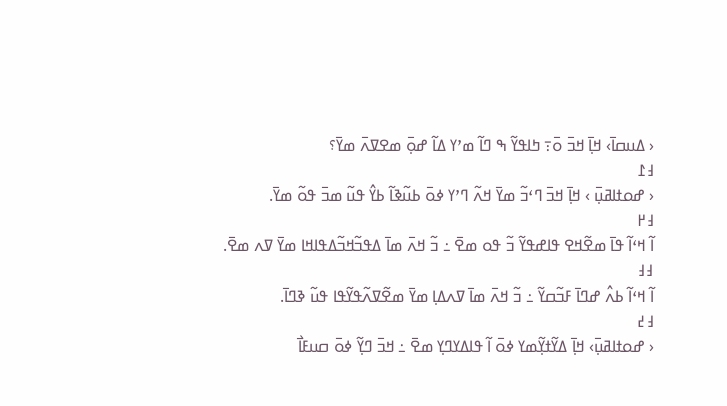‹ ߡߎߛߊ߫› ߞߊ߲߫ ߞߏ߫ ߋ߫߹ ߤߊߟߌ߬ ߒ ߣߊ߬ ߘߴߌ ߡߊ߬ ߝߋ߲߫ ߘߐߜߍ߫ ߘߌ߫؟
߃߁
‹ ߝߋߙߊߥߎ߲߫ › ߞߊ߲߫ ߞߏ߫ ߣߵߏ߬ ߘߌ߫ ߞߍ߬ ߣߴߌ ߦߋ߫ ߕߎ߬ߢߊ߬ ߕߌ߮ ߟߎ߬ ߘߏ߫ ߟߋ߬ ߘߌ߫.
߃߂
ߊ߬ ߞߵߊ߬ ߟߊ߫ ߘߐ߬ߞߐ ߟߊߝߟߌ߬ ߏ߬ ߟߋ ߘߐ߫ ߸ ߏ߬ ߞߍ߫ ߘߊ߫ ߡߟߏ߬ߞߏ߬ߡߟߊߞߊ ߘߌ߫ ߜߍ ߘߐ߫.
߃߃
ߊ߬ ߞߵߊ߬ ߕߍ߮ ߝߣߊ߫ ߓߏ߬ߛߌ߬ ߸ ߏ߬ ߞߍ߫ ߘߊ߫ ߜߍߡߊ߲ ߘߌ߫ ߘߐ߬ߜߍ߬ߟߌ߬ߟߊ ߟߎ߬ ߢߣߊ߫.
߃߄
‹ ߝߋߙߊߥߎ߲߫› ߞߊ߲߫ ߡߌ߬ߙߌ߲߬ߘߌ ߦߋ߫ ߊ߬ ߟߊߡߌߣߌ߲ ߘߐ߫ ߸ ߞߏ߫ ߣߌ߲߬ ߦߋ߫ ߛߎߓߊ߯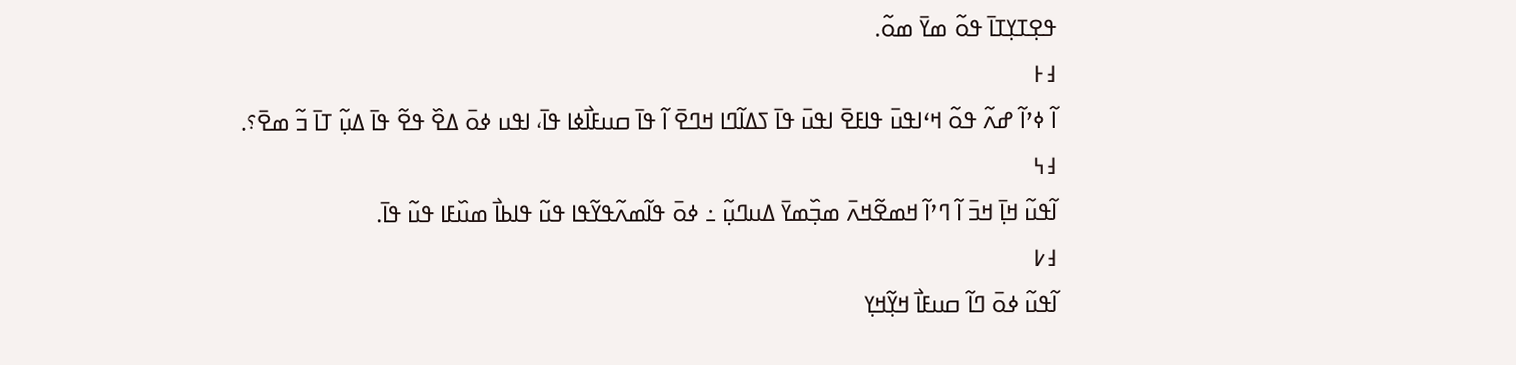ߟߐ߲ߠߌ߲ߠߊ߫ ߟߋ߬ ߘߌ߫ ߘߋ߬.
߃߅
ߊ߬ ߦߴߊ߬ ߝߍ߬ ߟߋ߬ ߞߵߊߟߎ߫ ߟߊߓߐ߫ ߊߟߎ߫ ߟߊ߫ ߖߡߊ߬ߣߊ ߞߣߐ߫ ߊ߬ ߟߊ߫ ߛߎߓߊ߯ߦߊ ߟߊ߫، ߊߟߎ ߦߋ߫ ߡߐ߰ ߟߐ߬ ߟߊ߫ ߡߎ߲߬ ߠߊ߫ ߏ߬ ߘߐ߫؟.
߃߆
ߊ߬ߟߎ߬ ߞߊ߲߫ ߞߏ߫ ߊ߬ ߣߴߊ߬ ߞߘߐ߬ߞߍ߫ ߘߏ߲߰ߘߌ߫ ߡߎߣߎ߲߬ ߸ ߦߋ߫ ߟߊ߬ߘߍ߬ߟߌ߬ߟߊ ߟߎ߬ ߟߊߕߊ߯ ߘߎ߰ߓߊ ߟߎ߬ ߟߊ߫.
߃߇
ߊ߬ߟߎ߬ ߦߋ߫ ߣߊ߬ ߛߎߓߊ߯ ߞߌ߲߬ߞߌ߲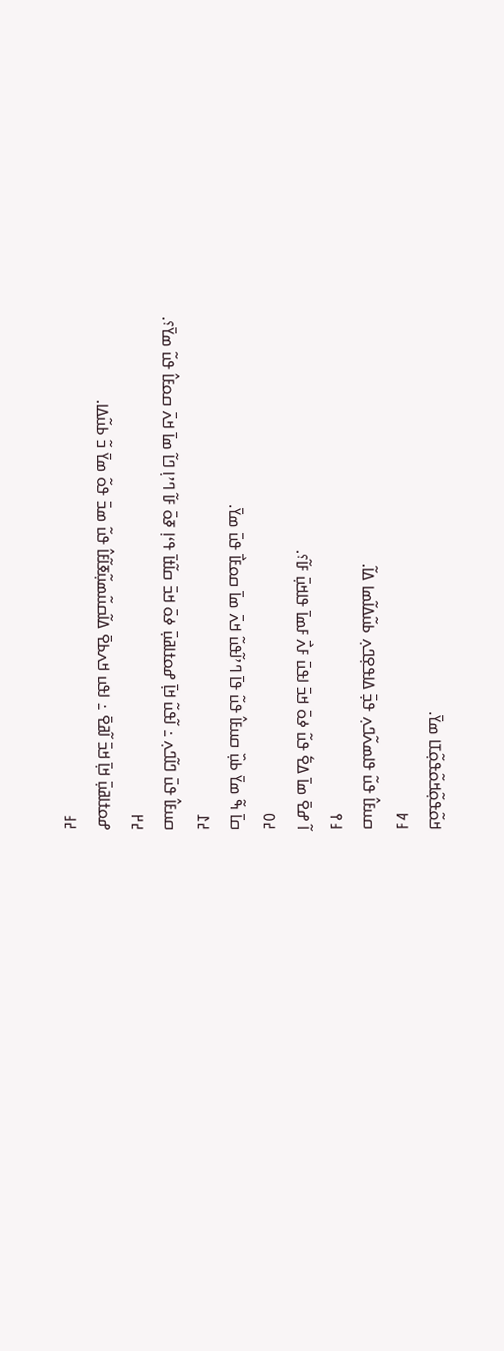ߞߋ߬ߟߋ߲߬ߞߋ߬ߟߋ߲߬ߠߊ ߘߌ߫.
߃߈
ߛߎߓߊ߮ ߟߎ߬ ߟߊߘߍ߬ߣߍ߲ ߟߏ߲߫ ߡߊߟߐ߲ߣߍ߲ ߕߎ߬ߡߊ߬ߘߊ ߡߊ߬.
߃߉
ߊ߬ ߝߐ߫ ߘߊ߫ ߡߐ߱ ߟߎ߬ ߦߋ߫ ߞߏ߫ ߊߟߎ߫ ߓߍ߯ ߓߘߊ߫ ߟߊߞߎ߲߫ ߓߊ߬؟.
߄߀
ߛߊ߫ ߒ߬ ߘߌ߫ ߕߎ߲߰ ߛߎߓߊ߮ ߟߎ߬ ߟߊ߫ ߣߴߊ߬ߟߎ߬ ߞߍ߫ ߘߊ߫ ߛߋߓߊ߯ ߟߎ߫ ߘߌ߫.
߄߁
ߛߎߓߊ߮ ߟߎ߫ ߣߊ߬ߣߍ߲ ߸ ߊ߬ߟߎ߬ ߞߊ߲߫ ߝߋߙߊߥߎ߲߫ ߦߋ߫ ߞߏ߫ ߛߊ߬ߙߊ߫ ߟߵߊ߲ ߧߋ߫ ߓߊ߬ ߣߴߊ߲ ߣߊ߬ ߘߊ߫ ߞߍ߫ ߛߋߓߊ߮ ߟߎ߬ ߘߌ߫؟.
߄߂
ߝߋߙߊߥߎ߲߫ ߞߊ߲߫ ߞߏ߫ ߊ߬ߥߐ߫ ߸ ߊߟߎ ߞߍߕߐ߫ ߡߊ߬ߛߎ߬ߘߎ߲߬ߧߊ߬ߓߊ߮ ߟߎ߬ ߘߏ߫ ߟߋ߬ ߘߌ߫ ߏ߬ ߕߎ߬ߡߊ.
߄߃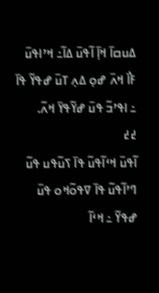ߡߎߛߊ߫ ߞߊ߲߫ ߊ߬ߟߎ߫ ߡߊ߬߸ ߞߴߊߟߎ߫ ߓߊ߯ ߞߍ߫ ߝߋ߲ ߡߍ߲ ߠߎ߫ ߝߟߌ߬ ߟߊ߫ ߸ ߊߟߴߏ߬ ߟߎ߫ ߝߌ߬ߟߌ߫ ߞߍ߬.
߄߄
ߊ߬ߟߎ߫ ߞߵߊ߬ߟߎ߬ ߟߊ߫ ߖߎ߬ߟߎ ߟߎ߬ ߣߴߊ߬ߟߎ߬ ߟߊ߫ ߜߟߋ߬ߞߋ ߟߎ߫ ߝߟߌ߬ ߸ ߞߵߊ߬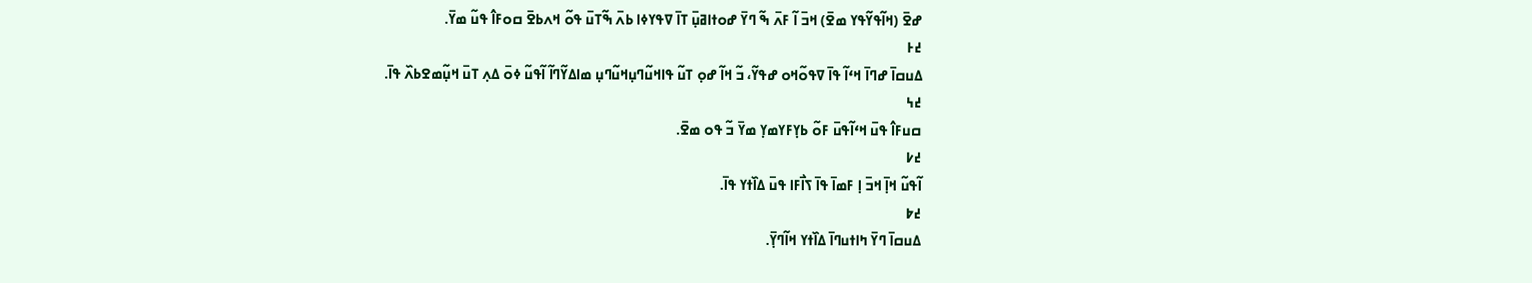ߝߐ߫ (ߞߊ߬ߟߌ߬ߟߌ ߘߐ߫) ߞߏ߫ ߊ߬ ߓߍ߫ ߒ߬ ߣߌ߫ ߝߋߙߊߥߎ߲߫ ߠߊ߫ ߜߟߌߦߊ ߕߍ߫ ߒ߬ߠߎ߫ ߟߋ߬ ߞߍߕߐ߫ ߛߋߓߊ߮ ߟߎ߬ ߘߌ߫.
߄߅
ߡߎߛߊ߫ ߝߣߊ߫ ߞߵߊ߬ ߟߊ߫ ߜߟߋ߬ߞߋ ߝߟߌ߬، ߏ߬ ߞߊ߬ ߝߋ߲ ߠߎ߬ ߟߊߞߎ߬ߣߎ߲ߞߎ߬ߣߎ߲ ߘߊߡߌ߬ߣߊ߬ ߊ߬ߟߎ߬ ߦߋ߫ ߡߍ߲ ߠߎ߫ ߞߎ߲߬ߘߐߕߍ߰ ߟߊ߫.
߄߆
ߛߎߓߊ߮ ߟߎ߫ ߞߵߊ߬ߟߎ߫ ߓߋ߬ ߕߌ߲ߓߌߘߌ߲ ߘߌ߫ ߏ߬ ߟߋ ߘߐ߫.
߄߇
ߊ߬ߟߎ߬ ߞߊ߲߫ ߞߏ߫ ߊ߲ ߓߘߊ߫ ߟߊ߫ ߖߊ߯ߓߊ ߟߎ߫ ߡߊ߰ߙߌ ߟߊ߫.
߄߈
ߡߎߛߊ߫ ߣߌ߫ ߤߊߙߎߣߊ߫ ߡߊ߰ߙߌ ߞߊ߬ߣߌ߲߫.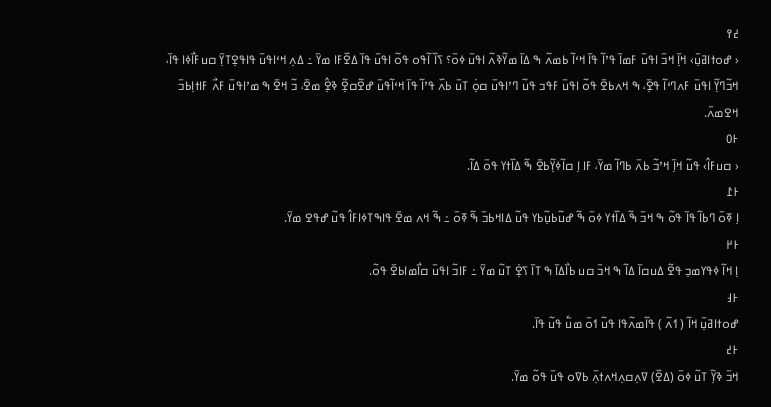߄߉
‹ ߝߋߙߊߥߎ߲߫› ߞߊ߲߫ ߞߏ߫ ߊߟߎ߫ ߓߘߊ߫ ߟߴߊ߬ ߟߊ߫ ߞߵߊ߬ ߕߘߍ߬ ߒ ߡߊ߫ ߘߌ߬ߢߍ߬ ߊߟߎ߫ ߦߋ߫؟ ߖߊ߰ ߊ߬ߟߋ ߟߋ߬ ߊߟߎ߫ ߟߊ߫ ߡߐ߰ߓߊ ߘߌ߫ ߸ ߡߍ߲ ߞߵߊߟߎ߫ ߟߊߟߐ߲ߠߌ߲߫ ߛߎߓߊ߯ߦߊ ߟߊ߫، ߞߏ߬ߣߌ߲߬ ߊߟߎ߫ ߓߍߣߵߊ߬ ߟߐ߲߫، ߒ ߞߍߕߐ߫ ߟߋ߬ ߊߟߎ߫ ߓߟߏ ߟߎ߬ ߣߴߊߟߎ߫ ߛߋ߲߭ ߠߎ߫ ߕߍ߰ ߟߴߊ߬ ߟߊ߫ ߞߵߊ߬ߟߎ߫ ߝߐ߬ߛߐ߲߬ ߢߐ߲߮ ߘߐ߫، ߏ߬ ߞߐ߫ ߒ ߘߴߊߟߎ߫ ߓߍ߯ ߓߊߙߊ߲ߕߏ߫ ߞߐߘߍ߫.
߅߀
‹ ߛߎߓߊ߮› ߟߎ߬ ߞߊ߲߫ ߞߴߏ߬ ߕߍ߫ ߕߣߊ߬ ߘߌ߫، ߓߊ ߊ߲ ߛߊ߬ߦߌ߲߬ߕߐ߫ ߒ߬ ߡߊ߰ߙߌ ߟߋ߫ ߡߊ߬.
߅߁
ߊ߲ ߧߋ߫ ߣߕߊ߬ ߟߊ߫ ߟߋ߬ ߒ ߞߏ߫ ߒ߬ ߡߊ߰ߙߌ ߦߋ߫ ߒ߬ ߝߎ߬ߕߎ߲߬ߕߌ ߟߎ߬ ߡߊߞߕߏ߫ ߒ߬ ߧߋ߫ ߸ ߒ߬ ߞߍ ߘߐ߫ ߟߊߒߠߦߊߓߊ߮ ߟߎ߬ ߝߟߐ ߘߌ߫.
߅߂
ߊ߲ ߞߊ߬ ߦߟߌߘߏ߲ ߟߐ߬ ߡߎߛߊ߫ ߡߊ߬ ߒ ߞߏ߫ ߛߎ ߕߊ߯ߡߊ߫ ߒ ߠߊ߫ ߖߐ߲߭ ߠߎ߬ ߘߌ߫ ߸ ߓߊߏ߬ ߊߟߎ߫ ߛߊ߯ߘߊߕߐ߫ ߟߋ߬.
߅߃
ߝߋߙߊߥߎ߲߫ ߞߊ߬ ( ߗߍ߬ ) ߟߊ߬ߘߍ߬ߟߊ ߟߎ߬ ߗߋ߫ ߘߎ߱ ߟߎ߬ ߟߊ߫.
߅߄
ߞߏ߫ ߢߌ߲߬ ߠߎ߬ ߦߋ߫ (ߡߐ߰) ߜߍ߲ߛߍ߲ߞߍߙߍ߲߫ ߕߜߋ ߟߎ߫ ߟߋ߬ ߘߌ߫.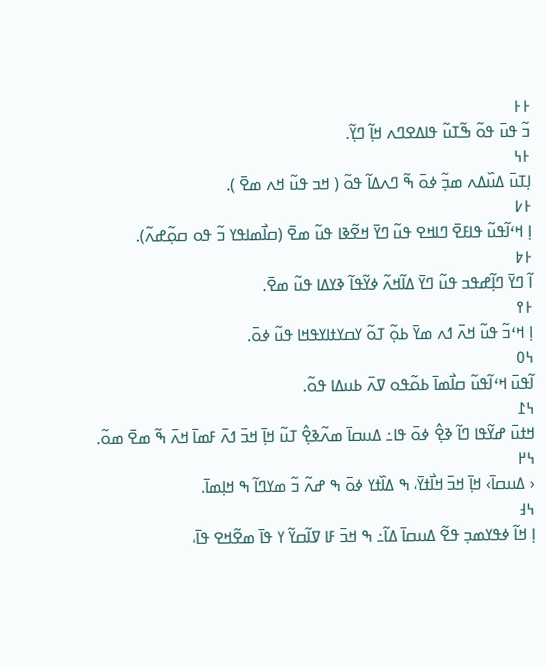߅߅
ߏ߬ ߟߎ߫ ߟߋ߬ ߒ߬ߠߎ߬ ߟߊߡߐߣߍ ߞߊ߲߬ ߣߌ߲߬.
߅߆
ߊ߲ߠߎ߫ ߡߎ߰ߡߍ ߘߏ߲߬ ߦߋ߫ ߒ߬ ߣߍߡߊ߬ ߟߋ߬ ( ߞߏ ߟߎ߬ ߞߍ ߘߐ߫ ).
߅߇
ߊ߲ ߞߵߊ߬ߟߎ߬ ߟߊߓߐ߫ ߣߊߞߐ ߟߎ߬ ߣߌ߫ ߞߐ߬ߢߊ ߟߎ߬ ߘߐ߫ (ߛߊ߯ߘߊߟߌ ߏ߬ ߟߋ ߛߋ߲߬ߝߍ߬).
߅߈
ߊ߬ ߣߌ߫ ߣߊ߲߬ߝߟߏ ߟߎ߬ ߣߌ߫ ߡߊ߬ߞߍ߬ ߦߌ߬ߟߊ߬ ߢߌߡߊ ߟߎ߬ ߘߐ߫.
߅߉
ߊ߲ ߞߵߏ߬ ߟߎ߬ ߞߍ߫ ߗߍ ߘߌ߫ ߕߋ߲߬ ߠߋ߬ ߌߛߌߙߊߌߟߞߊ ߟߎ߬ ߦߋ߫.
߆߀
ߊ߬ߟߎ߫ ߞߵߊ߬ߟߎ߬ ߛߊ߯ߘߊ߫ ߕߋ߬ߟߋ ߜߍ߫ ߕߎߡߊ ߟߋ߬.
߆߁
ߞߙߎ߫ ߝߌ߬ߟߊ ߣߊ߬ ߢߐ߲߮ ߦߋ߫ ߟߊ߸ ߡߎߛߊ߫ ߘߍ߬ߢߐ߲߮ ߠߎ߬ ߞߊ߲߫ ߞߏ߫ ߗߍ߫ ߓߘߊ߫ ߞߍ߫ ߒ߬ ߘߐ߫ ߘߋ߬.
߆߂
‹ ߡߎߛߊ߫› ߞߊ߲߫ ߞߏ߫ ߞߊ߯ߙߌ߫، ߒ ߡߊ߰ߙߌ ߦߋ߫ ߒ ߝߍ߬ ߏ߬ ߘߌߣߊ߬ ߒ ߞߊ߲ߘߊ߫.
߆߃
ߊ߲ ߞߊ߬ ߦߟߌߘߏ߲ ߟߐ߬ ߡߎߛߊ߫ ߡߊ߬߸ ߒ ߞߏ߫ ߓߊ ߜߊ߬ߛߌ߬ ߌ ߟߊ߫ ߘߐ߬ߞߐ ߟߊ߫،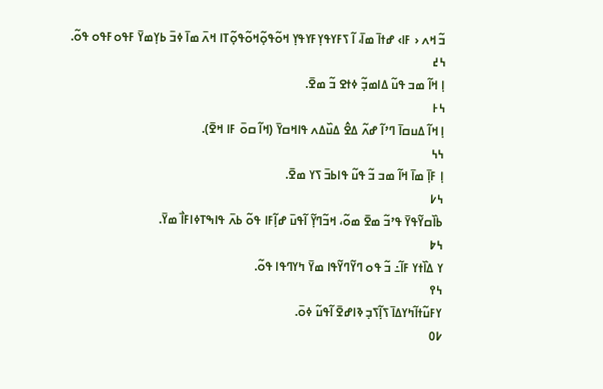ߏ߬ ߞߍ ‹ ߓߊ› ߝߙߊ߫ ߘߊ߫، ߊ߬ ߖߓߌߟߌ߲ߓߌߟߌ߲ ߞߋ߬ߟߋ߲߬ߞߋ߬ߟߋ߲߬ߠߊ ߞߍ߫ ߘߊ߫ ߦߏ߫ ߕߌ߲ߘߌ߫ ߓߟߋߓߟߋ ߟߋ߬.
߆߄
ߊ߲ ߞߊ߬ ߘߏ ߟߎ߬ ߡߊߘߏ߲߬ ߦߙߐ ߏ߬ ߘߐ߫.
߆߅
ߊ߲ ߞߊ߬ ߡߎߛߊ߫ ߣߴߊ߬ ߝߍ߬ ߡߐ߮ ߡߎ߰ߡߍ ߟߊߞߛߌ߫ (ߞߊ߬ ߛߋ߫ ߓߊ ߞߐ߫).
߆߆
ߊ߲ ߓߊ߲߫ ߘߊ߫ ߞߊ߬ ߘߏ ߏ߬ ߟߎ߬ ߟߊߕߏ߫ ߖߌ ߘߐ߫.
߆߇
ߕߊ߰ߛߌ߬ߟߌ߫ ߟߴߏ߬ ߘߐ߫ ߘߋ߬، ߞߏ߬ߣߌ߲߬ ߊ߬ߟߎ߫ ߝߊ߲߬ߓߊ ߟߋ߬ ߕߍ߫ ߟߊߒߠߦߊߓߊ߯ ߘߌ߫.
߆߈
ߌ ߡߊ߰ߙߌ ߓߊ߬߸ ߏ߬ ߟߋ ߣߌ߬ߣߌ߬ߟߊ ߘߌ߫ ߤߌߣߟߊ ߟߋ߬.
߆߉
ߌߓߎ߬ߙߊ߬ߤߌߡߊ߫ ߖߊ߲߬ߖߏ߲ ߢߊߝߐ߫ ߊ߬ߟߎ߬ ߦߋ߫.
߇߀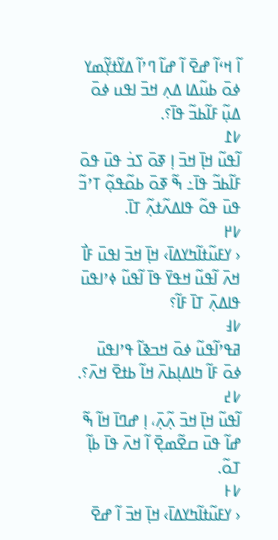ߊ߬ ߞߵߊ߬ ߝߐ߫ ߊ߬ ߝߊ߬ ߣߴߊ߬ ߡߌ߬ߙߌ߲߬ߘߌ ߦߋ߫ ߕߎ߬ߡߊ ߡߍ߲ ߞߏ߫ ߊߟߎ ߦߋ߫ ߡߎ߲߬ ߓߊ߬ߕߏ߬ ߟߊ߫؟.
߇߁
ߊ߬ߟߎ߬ ߞߊ߲߫ ߞߏ߫ ߊ߲ ߧߋ߫ ߖߏ߭ ߟߎ߫ ߟߋ߫ ߓߊ߬ߕߏ߬ ߟߊ߫߸ ߒ߬ ߧߋ߫ ߕߋ߬ߟߋ߲߬ ߠߴߏ߬ ߟߎ߫ ߟߋ߬ ߟߊߡߍ߬ߙߍ߲߬ ߠߊ߫.
߇߂
‹ ߌߓߎ߬ߙߊ߬ߤߌߡߊ߫› ߞߊ߲߫ ߞߏ߫ ߊߟߎ߫ ߓߊ߯ ߞߍ߫ ߊ߬ߟߎ߬ ߞߟߌ߫ ߟߊ߫ ߊ߬ߟߎ߬ ߦߴߊߟߎ߫ ߟߊߡߍ߲߫ ߠߊ߫ ߓߊ߬؟
߇߃
ߥߟߴߊ߬ߟߎ߬ ߦߋ߫ ߞߏߢߊ߬ ߟߴߊߟߎ߫ ߦߋ߫ ߓߊ߬ ߤߊߡߊ߲ߕߍ߫ ߞߊ߬ ߕߙߐ߫ ߞߍ߫؟.
߇߄
ߊ߬ߟߎ߬ ߞߊ߲߫ ߞߏ߫ ߍ߲߬ߍ߲߫، ߊ߲ ߝߣߊ߫ ߞߊ߬ ߒ߬ ߝߊ߬ ߟߎ߫ ߛߐ߬ߘߐ߲߫ ߊ߬ ߞߍ߫ ߟߊ߫ ߕߊ߲߬ ߠߋ߬.
߇߅
‹ ߌߓߎ߬ߙߊ߬ߤߌߡߊ߫› ߞߊ߲߫ ߞߏ߫ ߊ߬ ߝߐ߫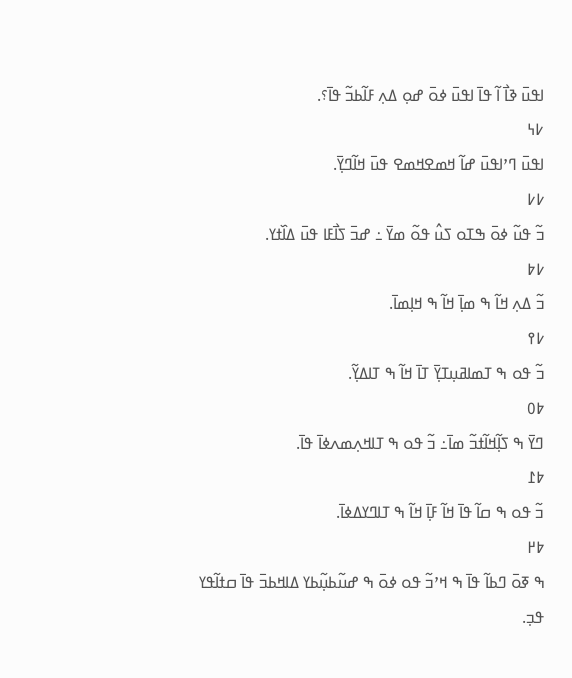ߊߟߎ߫ ߢߊ߯ ߊ߬ ߟߊ߫ ߊߟߎ߫ ߦߋ߫ ߝߋ߲ ߡߍ߲ ߓߊ߬ߕߏ߬ ߟߊ߫؟.
߇߆
ߊߟߎ߫ ߣߴߊߟߎ߫ ߝߊ߬ ߞߘߐߞߘߐ ߟߎ߫ ߞߊ߬ߣߌ߲߫.
߇߇
ߏ߬ ߟߎ߬ ߦߋ߫ ߒߠߋ ߖߎ߮ ߟߋ߬ ߘߌ߫ ߸ ߝߏ߫ ߖߊ߯ߓߊ ߟߎ߫ ߡߊ߰ߙߌ.
߇߈
ߏ߬ ߡߍ߲ ߞߊ߬ ߒ ߘߊ߲߫ ߞߊ߬ ߒ ߞߊ߲ߘߊ߫.
߇߉
ߏ߬ ߟߋ ߒ ߠߘߊߥߎ߲ߠߌ߲߫ ߠߊ߫ ߞߊ߬ ߒ ߠߊߡߌ߲߬.
߈߀
ߣߌ߫ ߒ ߖߊ߲߬ߞߊ߬ߙߏ߬ ߘߊ߫߸ ߏ߬ ߟߋ ߒ ߠߊߞߍ߲ߘߍߦߊ߫ ߟߊ߫.
߈߁
ߏ߬ ߟߋ ߒ ߛߊ߬ ߟߊ߫ ߞߊ߬ ߓߊ߲߫ ߞߊ߬ ߒ ߠߊߣߌߡߦߊ߫.
߈߂
ߒ ߧߋ߫ ߣߕߊ߬ ߟߊ߫ ߒ ߞߴߏ߬ ߟߋ ߦߋ߫ ߒ ߝߎ߬ߕߎ߲߬ߕߌ ߡߊߞߕߏ߫ ߟߊ߫ ߛߙߊ߬ߟߌ ߟߏ߲.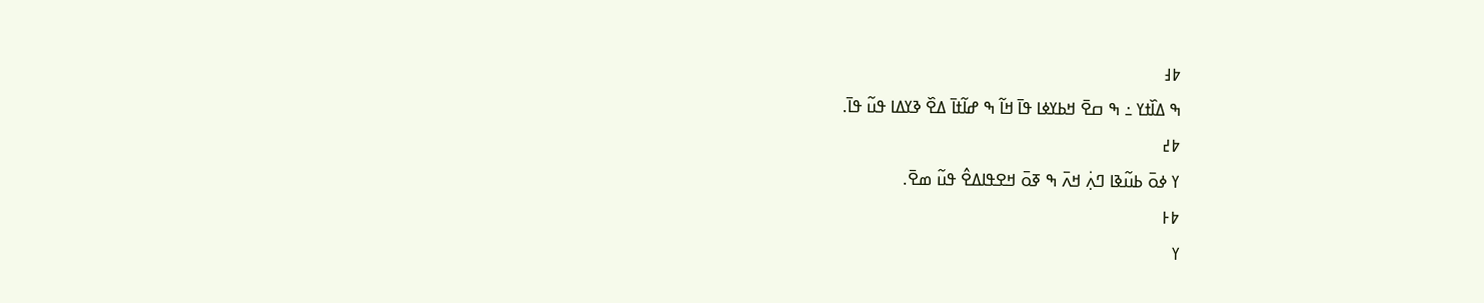߈߃
ߒ ߡߊ߰ߙߌ ߸ ߒ ߛߐ߫ ߞߕߌߦߊ ߟߊ߫ ߞߊ߬ ߒ ߝߊ߬ߙߊ߫ ߡߐ߰ ߢߌߡߊ ߟߎ߬ ߟߊ߫.
߈߄
ߌ ߦߋ߫ ߕߎ߬ߢߊ ߣߍ߲߭ ߞߍ߫ ߒ ߧߋ߫ ߞߐߟߊߡߐ߮ ߟߎ߬ ߘߐ߫.
߈߅
ߌ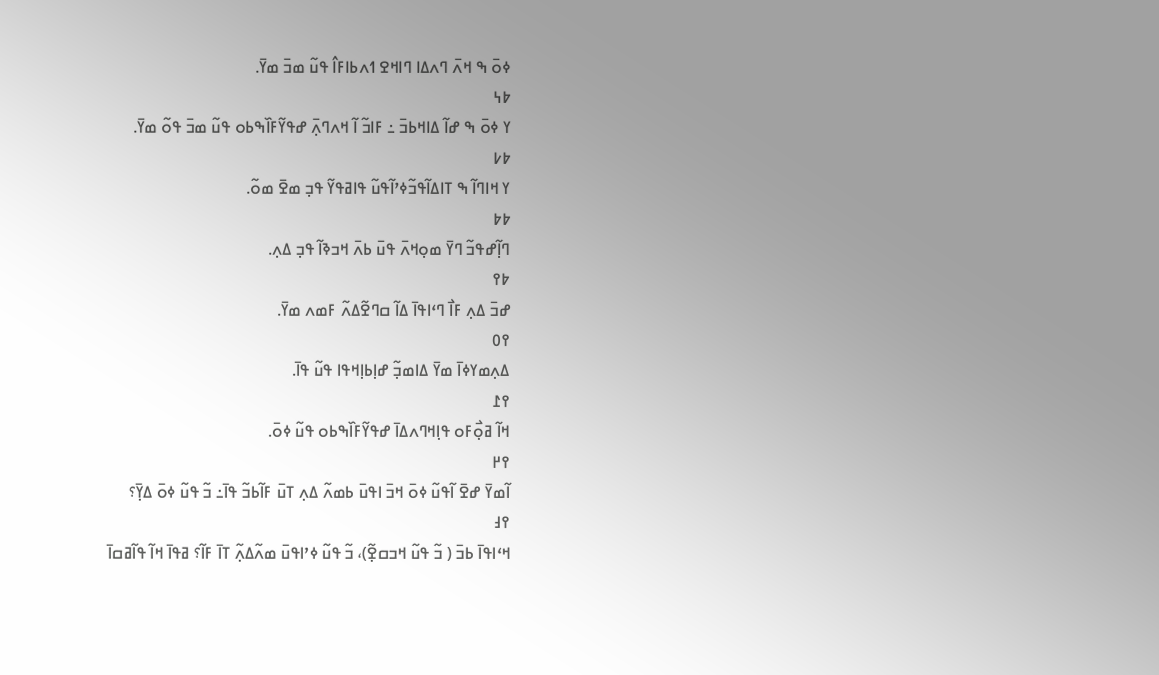ߦߋ߫ ߒ ߞߍ߫ ߣߍߡߊ ߣߊߞߐ ߗߍߕߊߓߊ߮ ߟߎ߬ ߘߏ߫ ߘߌ߫.
߈߆
ߌ ߦߋ߫ ߒ ߝߊ߬ ߡߊߞߕߏ߫ ߸ ߓߊߏ߬ ߊ߬ ߞߍߣߍ߲߫ ߝߟߌ߬ߓߊ߰ߒߕߋ ߟߎ߬ ߘߏ߫ ߟߋ߬ ߘߌ߫.
߈߇
ߌ ߞߊߣߊ߬ ߒ ߠߊߡߊ߬ߟߏ߬ߦߴߊ߬ߟߎ߬ ߟߊߥߟߌ߬ ߟߏ߲ ߘߐ߫ ߘߋ߬.
߈߈
ߣߊ߲߬ߝߟߏ߬ ߣߌ߫ ߘߋ߲ߞߍ߫ ߟߎ߫ ߕߍ߫ ߞߏߢߊ߬ ߟߏ߲ ߡߍ߲.
߈߉
ߝߏ߫ ߡߍ߲ ߓߊ߯ ߣߵߊߟߊ߫ ߡߊ߬ ߛߣߐ߬ߡߍ߬ ߓߘߍ ߘߌ߫.
߉߀
ߡߍ߲ߘߌߦߊ߫ ߘߌ߫ ߡߊߘߏ߲߬ ߝߊ߲ߕߊ߲ߞߟߊ ߟߎ߬ ߟߊ߫.
߉߁
ߞߊ߬ ߥߋ߲߯ߓߋ ߟߊ߲ߞߣߍߡߊ߫ ߝߟߌ߬ߓߊ߰ߒߕߋ ߟߎ߬ ߦߋ߫.
߉߂
ߊ߬ߘߌ߫ ߝߐ߫ ߊ߬ߟߎ߬ ߦߋ߫ ߞߏ߫ ߊߟߎ߫ ߕߘߍ߬ ߡߍ߲ ߠߎ߫ ߓߊ߬ߕߏ߬ ߟߊ߫߸ ߏ߬ ߟߎ߬ ߦߋ߫ ߡߌ߲߫؟
߉߃
ߞߵߊߟߊ߫ ߕߏ߫ ( ߏ߬ ߟߎ߬ ߞߏߛߐ߲߬)، ߏ߬ ߟߎ߬ ߦߴߊߟߎ߫ ߘߍ߬ߡߍ߲߬ ߠߊ߫ ߓߊ߬؟ ߥߟߊ߫ ߞߊ߬ ߟߊ߬ߥߛߊ߫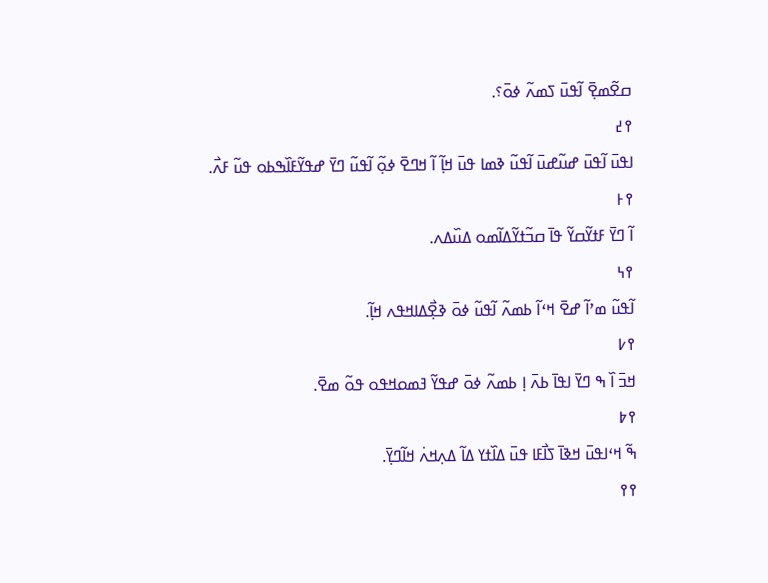ߛߐ߬ߘߐ߲߫ ߊ߬ߟߎ߫ ߖߘߍ߬ ߦߋ߫؟.
߉߄
ߊߟߎ߫ ߊ߬ߟߎ߫ ߝߎ߬ߝߎ߫ ߊ߬ߟߎ߬ ߢߘߊ ߟߎ߫ ߞߊ߲߬ ߊ߬ ߞߣߐ߫ ߦߋ߲߬ ߊ߬ߟߎ߬ ߣߌ߫ ߝߟߌ߬ߓߊ߰ߒߕߋ ߟߎ߬ ߓߍ߯.
߉߅
ߊ߬ ߣߌ߫ ߓߙߌ߬ߛߌ߬ ߟߊ߫ ߛߏ߬ߙߌ߬ߡߊ߬ߘߋ ߡߎ߰ߡߍ.
߉߆
ߊ߬ߟߎ߬ ߘߴߊ߬ ߝߐ߫ ߞߵߊ߬ ߕߘߍ߬ ߊ߬ߟߎ߬ ߦߋ߫ ߢߐ߲߯ߡߊߞߟߍ ߞߊ߲߬.
߉߇
ߞߏ߫ ߊ߰ ߒ ߣߌ߫ ߊߟߊ߫ ߕߍ߫ ߊ߲ ߕߘߍ߬ ߦߋ߫ ߝߟߌ߬ ߔߘߋߞߟߋ ߟߋ߬ ߘߐ߫.
߉߈
ߒ߬ ߞߵߊߟߎ߫ ߞߢߊ߫ ߖߊ߯ߓߊ ߟߎ߫ ߡߊ߰ߙߌ ߡߊ߬ ߡߍ߲ߞߍ߭ ߞߊ߬ߣߌ߲߫.
߉߉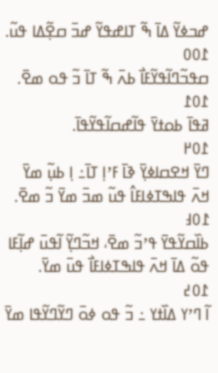ߝߏߦߌ߬ ߡߊ߫ ߒ߬ ߠߊߝߟߌ߬ ߝߏ߫ ߛߐ߲߬ߡߊ ߟߎ߬.
߁߀߀
ߛߟߏ߬ߣߊ߬ߟߌ߬ߓߊ߯ ߕߍ߫ ߒ߬ ߠߊ߫ ߏ߬ ߟߋ ߘߐ߫.
߁߀߁
ߥߟߊ߫ ߕߋߙߌ߫ ߟߊ߬ߝߛߊ߬ߟߌ߬ߟߊ߫.
߁߀߂
ߣߌ߫ ߞߐߛߊߦߌ߲߫ ߢߊ߫ ߓߴߊ߲ ߠߊ߫߸ ߊ߲ ߕߎ߲߬ ߘߌ߫ ߞߍ߫ ߟߊߒߠߦߊߓߊ߮ ߟߎ߬ ߘߏ߫ ߘߌ߫ ߏ߬ ߘߐ߫.
߁߀߃
ߕߊ߰ߛߌ߬ߟߌ߫ ߟߴߏ߬ ߘߐ߫، ߞߏ߬ߣߌ߲߬ ߊ߬ߟߎ߫ ߝߊ߲߬ߓߊ ߟߋ߬ ߡߊ߫ ߞߍ߫ ߟߊߒߠߦߊߓߊ߯ ߟߎ߫ ߘߌ߫.
߁߀߄
ߊ߬ ߣߴߌ ߡߊ߰ߙߌ ߸ ߏ߬ ߟߋ ߦߋ߫ ߣߌ߬ߣߌ߬ߟߊ ߘߌ߫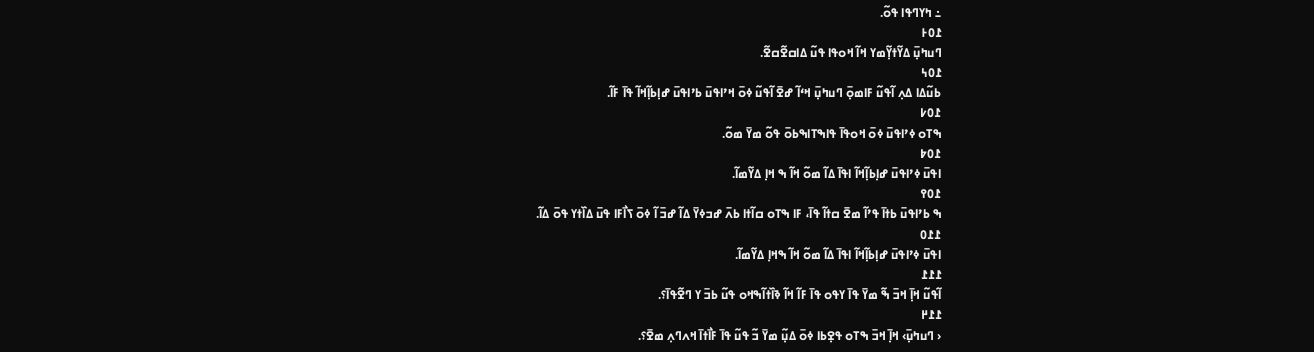߸ ߤߌߣߟߊ ߟߋ߬.
߁߀߅
ߣߎߤߎ߲߫ ߡߌ߬ߙߌ߲߬ߘߌ ߞߊ߬ ߞߋߟߊ ߟߎ߬ ߡߊߛߐ߬ߛߐ߬.
߁߀߆
ߕߎ߬ߡߊ ߡߍ߲ ߊ߬ߟߎ߬ ߓߊߘߋ߲߫ ߣߎߤߎ߲߫ ߞߵߊ߬ ߝߐ߫ ߊ߬ߟߎ߬ ߦߋ߫ ߞߴߊߟߎ߫ ߕߴߊߟߎ߫ ߝߊ߲ߕߊ߲߬ߞߊ߬ ߟߊ߫ ߓߊ߬.
߁߀߇
ߒߠߋ ߦߴߊߟߎ߫ ߦߋ߫ ߞߋߟߊ߫ ߟߊߒߠߊߒߕߋ߫ ߟߋ߬ ߘߌ߫ ߘߋ߬.
߁߀߈
ߊߟߎ߫ ߦߴߊߟߎ߫ ߝߊ߲ߕߊ߲߬ߞߊ߬ ߊߟߊ߫ ߡߊ߬ ߘߋ߬ ߞߊ߬ ߒ ߞߊ߲ ߡߌ߬ߘߊ߬.
߁߀߉
ߒ ߕߴߊߟߎ߫ ߕߙߊ߫ ߟߴߊ߬ ߘߐ߫ ߛߙߊ߬ ߟߊ߫، ߓߊ ߒߠߋ ߛߊ߬ߙߊ ߕߍ߫ ߝߏߦߌ߫ ߡߊ߬ ߝߏ߫ ߊ߬ ߦߋ߫ ߖߊ߯ߓߊ ߟߎ߫ ߡߊ߰ߙߌ ߟߋ߫ ߡߊ߬.
߁߁߀
ߊߟߎ߫ ߦߴߊߟߎ߫ ߝߊ߲ߕߊ߲߬ߞߊ߬ ߊߟߊ߫ ߡߊ߬ ߘߋ߬ ߞߊ߬ ߒߞߊ߲ ߡߌ߬ߘߊ߬.
߁߁߁
ߊ߬ߟߎ߬ ߞߊ߲߫ ߞߏ߫ ߒ߬ ߘߌ߫ ߟߊ߫ ߌߟߋ ߟߊ߫ ߓߊ߬ ߞߊ߬ ߢߊ߰ߙߊ߬ߒߞߋ ߟߎ߬ ߕߏ߫ ߌ ߣߐ߬ߟߊ߫؟.
߁߁߂
‹ ߣߎߤߎ߲߫› ߞߊ߲߫ ߞߏ߫ ߒߠߋ ߟߐ߲ߕߊ ߦߋ߫ ߡߎ߲߬ ߘߌ߫ ߏ߬ ߟߎ߬ ߟߊ߫ ߓߊ߯ߙߊ߫ ߞߍߣߍ߲ ߘߐ߫؟.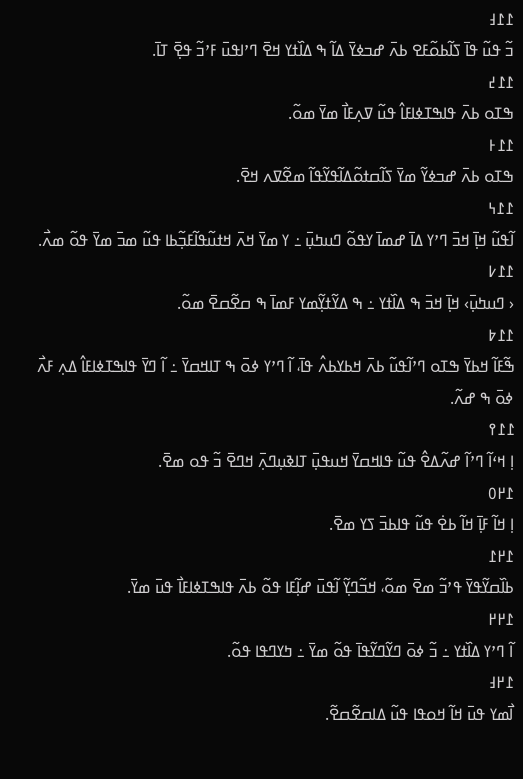߁߁߃
ߏ߬ ߟߎ߬ ߟߊ߫ ߖߊ߬ߕߋ߬ߓߐ ߕߍ߫ ߝߏߦߌ߫ ߡߊ߬ ߒ ߡߊ߰ߙߌ ߞߐ߫ ߣߴߊߟߎ߫ ߓߴߏ߬ ߟߐ߲߫ ߠߊ߫.
߁߁߄
ߒߠߋ ߕߍ߫ ߟߊߒߠߦߊߓߊ߮ ߟߎ߬ ߜߍ߲ߓߊ߯ ߘߌ߫ ߘߋ߬.
߁߁߅
ߒߠߋ ߕߍ߫ ߝߏߦߌ߬ ߘߌ߫ ߖߊ߬ߛߙߋ߬ߡߊ߬ߟߌ߬ߟߊ߬ ߘߐ߬ߜߍ ߞߐ߫.
߁߁߆
ߊ߬ߟߎ߬ ߞߊ߲߫ ߞߏ߫ ߣߴߌ ߡߊ߫ ߝߘߊ߫ ߌߟߋ߬ ߣߎߤߎ߲߫ ߸ ߌ ߘߌ߫ ߞߍ߫ ߞߙߎ߬ߟߊ߬ߓߏ߲߬ߕߊ ߟߎ߬ ߘߏ߫ ߘߌ߫ ߟߋ߬ ߘߍ߯.
߁߁߇
‹ ߣߎߤߎ߲߫› ߞߊ߲߫ ߞߏ߫ ߒ ߡߊ߰ߙߌ ߸ ߒ ߡߌ߬ߙߌ߲߬ߘߌ ߓߘߊ߫ ߒ ߛߐ߬ߛߐ߫ ߘߋ߬.
߁߁߈
ߒ߬ߓߊ߬ ߞߕߌ߫ ߒߠߋ ߣߴߊ߬ߟߎ߬ ߕߍ߫ ߞߕߌߕߍ߮ ߟߊ߫، ߊ߬ ߣߴߌ ߦߋ߫ ߒ ߠߊߞߛߌ߫ ߸ ߊ߬ ߣߌ߫ ߟߊߒߠߦߊߓߊ߮ ߡߍ߲ ߓߍ߯ ߦߋ߫ ߒ ߝߍ߬.
߁߁߉
ߊ߲ ߞߵߊ߬ ߣߴߊ߬ ߝߍ߬ߡߐ߮ ߟߎ߬ ߟߊߞߛߌ߫ ߞߎߟߎ߲߫ ߠߊߢߎ߲ߣߍ߲߫ ߞߣߐ߫ ߏ߬ ߟߋ ߘߐ߫.
߁߂߀
ߊ߲ ߞߊ߬ ߓߊ߲߫ ߞߊ߬ ߕߐ߭ ߟߎ߬ ߟߊߕߏ߫ ߖߌ ߘߐ߫.
߁߂߁
ߕߊ߰ߛߌ߬ߟߌ߫ ߟߴߏ߬ ߘߐ߫ ߘߋ߬، ߞߏ߬ߣߌ߲߬ ߊ߬ߟߎ߫ ߝߊ߲߬ߓߊ ߟߋ߬ ߕߍ߫ ߟߊߒߠߦߊߓߊ߯ ߟߎ߫ ߘߌ߫.
߁߂߂
ߊ߬ ߣߴߌ ߡߊ߰ߙߌ ߸ ߏ߬ ߦߋ߫ ߣߌ߬ߣߌ߬ߟߊ߫ ߟߋ߬ ߘߌ߫ ߸ ߤߌߣߟߊ ߟߋ߬.
߁߂߃
ߊ߯ߘߌ ߟߎ߫ ߞߊ߬ ߞߋߟߊ ߟߎ߬ ߡߊߛߐ߬ߛߐ߬.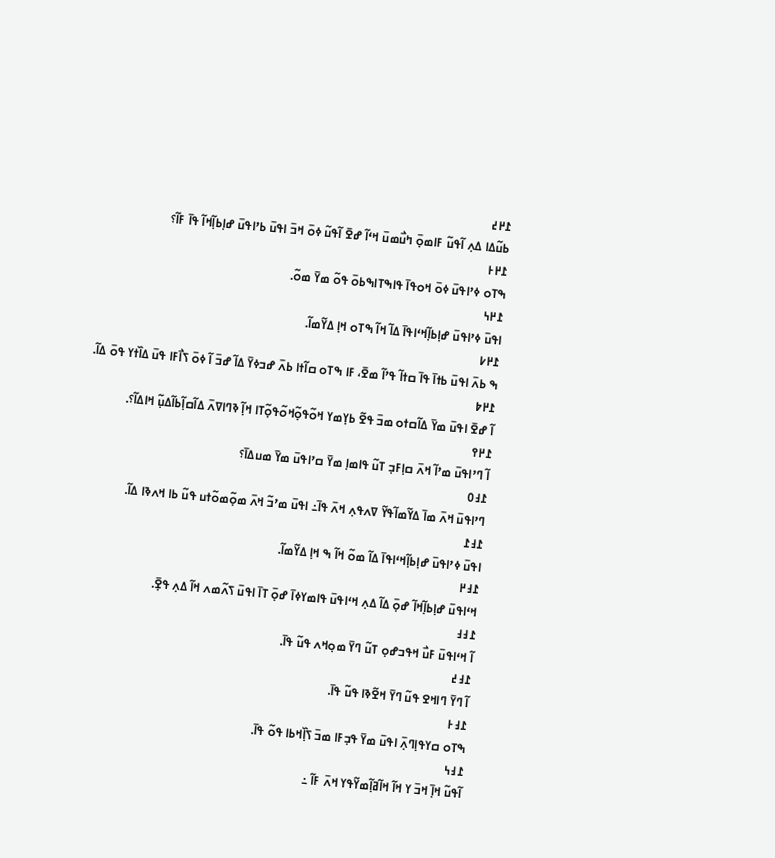߁߂߄
ߕߎ߬ߡߊ ߡߍ߲ ߊ߬ߟߎ߬ ߓߊߘߋ߲߫ ߤߎ߯ߘߎ߫ ߞߵߊ߬ ߝߐ߫ ߊ߬ߟߎ߬ ߦߋ߫ ߞߏ߫ ߊߟߎ߫ ߕߴߊߟߎ߫ ߝߊ߲ߕߊ߲߬ߞߊ߬ ߟߊ߫ ߓߊ߬؟
߁߂߅
ߒߠߋ ߦߴߊߟߎ߫ ߦߋ߫ ߞߋߟߊ߫ ߟߊߒߠߊߒߕߋ߫ ߟߋ߬ ߘߌ߫ ߘߋ߬.
߁߂߆
ߊߟߎ߫ ߦߴߊߟߎ߫ ߝߊ߲ߕߊ߲߬ߞߵߊߟߊ߫ ߡߊ߬ ߞߊ߬ ߒߠߋ ߞߊ߲ ߡߌ߬ߘߊ߬.
߁߂߇
ߒ ߕߍ߫ ߊߟߎ߫ ߕߙߊ߫ ߟߊ߫ ߛߙߊ߬ ߟߴߊ߬ ߘߐ߫، ߓߊ ߒߠߋ ߛߊ߬ߙߊ ߕߍ߫ ߝߏߦߌ߫ ߡߊ߬ ߝߏ߫ ߊ߬ ߦߋ߫ ߖߊ߯ߓߊ ߟߎ߫ ߡߊ߰ߙߌ ߟߋ߫ ߡߊ߬.
߁߂߈
ߊ߬ ߝߐ߫ ߊߟߎ߫ ߘߌ߫ ߡߊ߬ߛߙߋ ߘߏ߫ ߟߐ߬ ߕߌ߲ߘߌ ߞߋ߬ߟߋ߲߬ߞߋ߬ߟߋ߲߬ߠߊ ߞߊ߲߬ ߢߣߊߜߍ߫ ߡߊ߬ߛߊ߲߬ߕߊ߬ߡߎ߲߬ ߞߊߡߊ߬؟.
߁߂߉
ߊ߬ ߣߴߊߟߎ߫ ߘߴߊ߬ ߞߍ߫ ߛߊ߲ߓߏ߲ ߠߎ߬ ߟߊߘߊ߲ ߘߌ߫ ߛߴߊߟߎ߫ ߘߌ߫ ߘߎߡߊ߫؟
߁߃߀
ߣߴߊߟߎ߫ ߞߍ߫ ߘߊ߫ ߡߌ߬ߘߊ߬ߟߌ߬ ߜߍߟߍ߲ ߞߍ߫ ߟߊ߫߸ ߊߟߎ߫ ߘߴߏ߬ ߞߍ߫ ߘߋ߲߬ߘߋ߬ߙߎ ߟߎ߬ ߕߊ ߞߍߢߊ ߡߊ߬.
߁߃߁
ߊߟߎ߫ ߦߴߊߟߎ߫ ߝߊ߲ߕߊ߲߬ߞߵߊߟߊ߫ ߡߊ߬ ߘߋ߬ ߞߊ߬ ߒ ߞߊ߲ ߡߌ߬ߘߊ߬.
߁߃߂
ߞߵߊߟߎ߫ ߝߊ߲ߕߊ߲߬ߞߊ߬ ߝߋ߲߫ ߡߊ߬ ߡߍ߲ ߞߵߊߟߎ߫ ߟߊߘߌߦߊ߫ ߝߋ߲߫ ߠߊ߫ ߊߟߎ߫ ߖߍ߬ߘߍ ߞߊ߬ ߡߍ߲ ߟߐ߲߫.
߁߃߃
ߊ߬ ߞߵߊߟߎ߫ ߓߎ߯ ߞߟߏߝߋ߲ ߠߎ߬ ߣߌ߫ ߘߋ߲ߞߍ ߟߎ߬ ߟߊ߫.
߁߃߄
ߊ߬ ߣߌ߫ ߣߊߞߐ ߟߎ߬ ߣߌ߫ ߞߐ߬ߢߊ ߟߎ߬ ߟߊ߫.
߁߃߅
ߒߠߋ ߛߌߟߊ߲ߣߍ߲߫ ߊߟߎ߫ ߘߌ߫ ߟߏ߲ߓߊ ߘߏ߫ ߖߊ߲߰ߞߕߊ ߟߋ߬ ߟߊ߫.
߁߃߆
ߊ߬ߟߎ߬ ߞߊ߲߫ ߞߏ߫ ߌ ߞߊ߬ ߞߊ߬ߥߊ߲߬ߘߌ߬ߟߌ ߞߍ߫ ߓߊ߬ ߸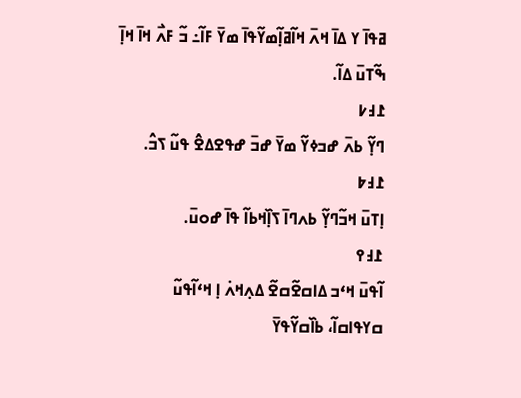ߥߟߊ߫ ߌ ߡߊ߫ ߞߍ߫ ߞߊ߬ߥߊ߲߬ߘߌ߬ߟߊ߫ ߘߌ߫ ߓߊ߬߸ ߏ߬ ߓߍ߯ ߞߊ߫ ߞߊ߲߫ ߒ߬ߠߎ߫ ߡߊ߬.
߁߃߇
ߣߌ߲߬ ߕߍ߫ ߝߏߦߌ߬ ߘߌ߫ ߝߏ߫ ߝߟߐߡߐ߮ ߟߎ߬ ߖߏ߮.
߁߃߈
ߊ߲ߠߎ߫ ߞߏ߬ߣߌ߲߬ ߕߍߣߊ߫ ߖߊ߲߰ߞߕߊ߬ ߟߊ߫ ߝߋߎ߫.
߁߃߉
ߊ߬ߟߎ߫ ߞߵߏ ߡߊߛߐ߬ߛߐ߬ ߡߍ߲ߞߍ߭ ߊ߲ ߞߵߊ߬ߟߎ߬ ߛߌߟߊߛߊ߬، ߕߊ߰ߛߌ߬ߟߌ߫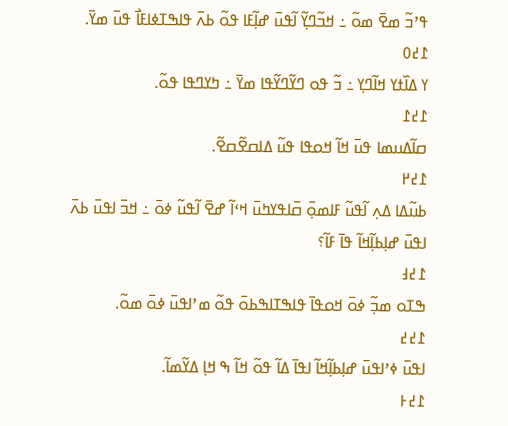ߟߴߏ߬ ߘߐ߫ ߘߋ߬ ߸ ߞߏ߬ߣߌ߲߬ ߊ߬ߟߎ߫ ߝߊ߲߬ߓߊ ߟߋ߬ ߕߍ߫ ߟߊߒߠߦߊߓߊ߯ ߟߎ߫ ߘߌ߫.
߁߄߀
ߌ ߡߊ߰ߙߌ ߞߊ߬ߣߌ߲ ߸ ߏ߬ ߟߋ ߣߌ߬ߣߌ߬ߟߊ ߘߌ߫ ߸ ߤߌߣߟߊ ߟߋ߬.
߁߄߁
ߛߊ߬ߡߎߘߊ ߟߎ߫ ߞߊ߬ ߞߋߟߊ ߟߎ߬ ߡߊߛߐ߬ߛߐ߬.
߁߄߂
ߕߎ߬ߡߊ ߡߍ߲ ߊ߬ߟߎ߬ ߓߊߘߋ߲߫ ߛ߫ߊߟߌߤߎ߫ ߞߵߊ߬ ߝߐ߫ ߊ߬ߟߎ߬ ߦߋ߫ ߸ ߞߏ߫ ߊߟߎ߫ ߕߍ߫ ߊߟߎ߫ ߝߊ߲ߕߊ߲߬ߞߊ߬ ߟߊ߫ ߓߊ߬؟
߁߄߃
ߒߠߋ ߘߏ߲߬ ߦߋ߫ ߞߋߟߊ߫ ߟߊߒߠߊߒߕߋ߫ ߟߋ߬ ߘߴߊߟߎ߫ ߦߋ߫ ߘߋ߬.
߁߄߄
ߊߟߎ߫ ߦߴߊߟߎ߫ ߝߊ߲ߕߊ߲߬ߞߊ߬ ߊߟߊ߫ ߡߊ߬ ߟߋ߬ ߞߊ߬ ߒ ߞߊ߲ ߡߌ߬ߘߊ߬.
߁߄߅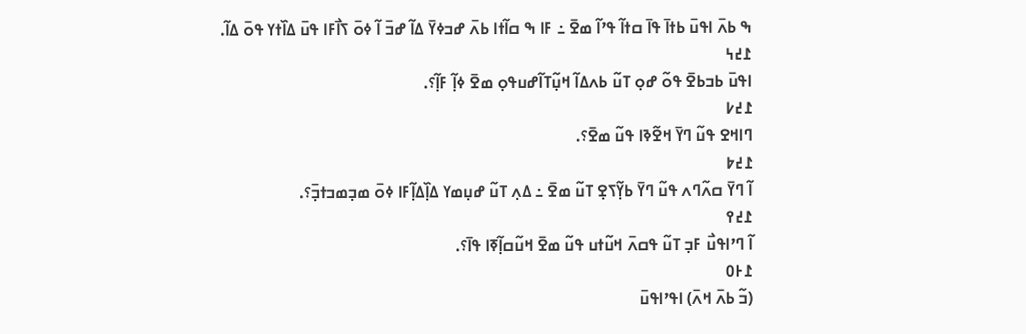ߒ ߕߍ߫ ߊߟߎ߫ ߕߙߊ߫ ߟߊ߫ ߛߙߊ߬ ߟߴߊ߬ ߘߐ߫ ߸ ߓߊ ߒ ߛߊ߬ߙߊ ߕߍ߫ ߝߏߦߌ߫ ߡߊ߬ ߝߏ߫ ߊ߬ ߦߋ߫ ߖߊ߯ߓߊ ߟߎ߫ ߡߊ߰ߙߌ ߟߋ߫ ߡߊ߬.
߁߄߆
ߊߟߎ߫ ߕߏߕߐ߫ ߟߋ߬ ߝߋ߲ ߠߎ߬ ߕߍߡߊ߬ ߞߎ߲߬ߠߊ߬ߝߎߟߋ߲ ߘߐ߫ ߦߊ߲߬ ߓߊ߲߬؟.
߁߄߇
ߣߊߞߐ ߟߎ߬ ߣߌ߫ ߞߐ߬ߢߊ ߟߎ߬ ߘߐ߫؟.
߁߄߈
ߊ߬ ߣߌ߫ ߛߍ߬ߣߍ ߟߎ߬ ߣߌ߫ ߕߌ߲߬ߖߐ߲ ߠߎ߬ ߘߐ߫ ߸ ߡߍ߲ ߠߎ߬ ߝߎ߲ߘߌ ߡߊ߲߰ߡߊ߲߬ߓߊ ߦߋ߫ ߘߏ߲ߘߏߙߏ߲߫؟.
߁߄߉
ߊ߬ ߣߴߊߟߎ߯ ߓߏ߲ ߠߎ߬ ߟߛߍ߫ ߞߎ߬ߙߎ ߟߎ߬ ߘߐ߫ ߞߎ߬ߛߊ߲߬ߧߊ ߟߊ߫؟.
߁߅߀
(ߏ߬ ߕߍ߫ ߞߍ߫) ߊߟߴߊߟߎ߫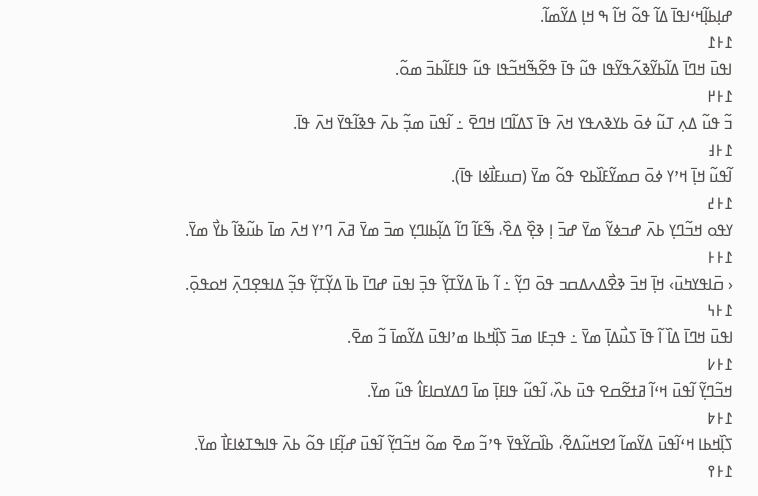ߝߊ߲ߕߊ߲߬ߞߵߊߟߊ߫ ߡߊ߬ ߟߋ߬ ߞߊ߬ ߒ ߞߊ߲ ߡߌ߬ߘߊ߬.
߁߅߁
ߊߟߎ߫ ߞߣߊ߫ ߡߊ߬ߕߌ߬ߢߍ߬ߟߌ߬ߟߊ ߟߎ߬ ߟߊ߫ ߟߐ߬ߒ߬ߞߏ߬ߟߊ ߟߎ߬ ߟߊߓߊ߬ߕߏ߫ ߘߋ߬.
߁߅߂
ߏ߬ ߟߎ߬ ߡߍ߲ ߠߎ߬ ߦߋ߫ ߕߌߢߍߟߌ ߞߍ߫ ߟߊ߫ ߖߡߊ߬ߣߊ ߞߣߐ߫ ߸ ߊ߬ߟߎ߫ ߘߏ߲߬ ߕߍ߫ ߟߢߊ߬ߟߌ߫ ߞߍ߫ ߟߊ߫.
߁߅߃
ߊ߬ߟߎ߬ ߞߊ߲߫ ߞߴߌ ߦߋ߫ ߛߘߌ߬ߓߊ߰ߕߐ ߟߋ߬ ߘߌ߫ (ߛߎߓߊ߯ߦߊ ߟߊ߫).
߁߅߄
ߌߟߋ ߞߏ߬ߣߌ߲ ߕߍ߫ ߝߏߦߌ߬ ߘߌ߫ ߝߏ߫ ߊ߲ ߢߐ߲߰ ߡߐ߰، ߒ߬ߓߊ߬ ߣߊ߬ ߡߊ߲߬ߕߊߣߌ߲ ߘߏ߫ ߘߌ߫ ߥߍ߫ ߣߴߌ ߞߍ߫ ߘߊ߫ ߕߎ߬ߢߊ߬ ߕߌ߯ ߘߌ߫.
߁߅߅
‹ ߛ߫ߊߟߌߤߎ߫› ߞߊ߲߫ ߞߏ߫ ߢߐ߯ߡߍߡߛߏ ߟߋ߫ ߣߌ߲߬ ߸ ߊ߬ ߕߊ߫ ߡߌ߬ߠߌ߲߬ ߟߏ߲߫ ߊߟߎ߫ ߝߣߊ߫ ߕߊ߫ ߡߌ߲߬ߠߌ߲߬ ߟߏ߲߬ ߡߊߟߐ߲ߣߍ߲߫ ߞߋߟߋ߲߫.
߁߅߆
ߊߟߎ߫ ߞߣߊ߫ ߡߊ߰ ߊ߬ ߟߊ߫ ߖߎ߯ߡߊ߲߫ ߘߌ߫ ߸ ߟߏ߲ߓߊ ߘߏ߫ ߖߊ߲߰ߞߕߊ ߘߴߊߟߎ߫ ߡߌ߬ߘߊ߫ ߏ߬ ߘߐ߫.
߁߅߇
ߞߏ߬ߣߌ߲߬ ߊ߬ߟߎ߫ ߞߵߊ߬ ߥߙߐ߬ߛߐ ߟߎ߫ ߕߍ߰، ߊ߬ߟߎ߬ ߟߊߓߊ߲߫ ߘߊ߫ ߣߡߌߛߊߓߊ߮ ߟߎ߬ ߘߌ߫.
߁߅߈
ߖߊ߲߰ߞߕߊ ߞߵߊ߬ߟߎ߫ ߡߌ߬ߘߊ߬ ߗߐߞߎ߬ߡߐ߬، ߕߊ߰ߛߌ߬ߟߌ߫ ߟߴߏ߬ ߘߐ߫ ߘߋ߬ ߞߏ߬ߣߌ߲߬ ߊ߬ߟߎ߫ ߝߊ߲߬ߓߊ ߟߋ߬ ߕߍ߫ ߟߊߒߠߦߊߓߊ߯ ߘߌ߫.
߁߅߉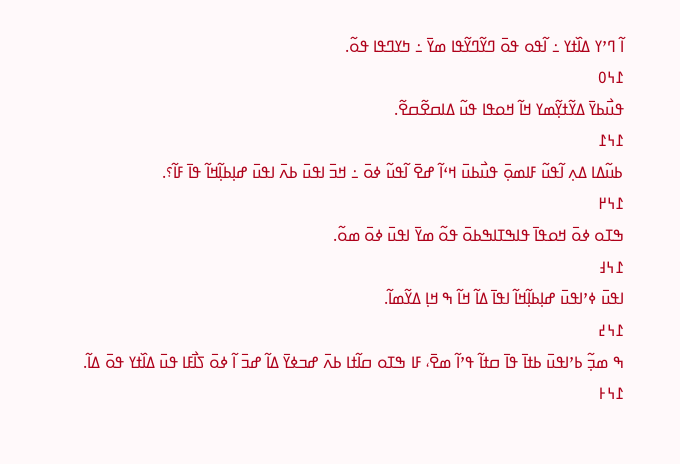ߊ߬ ߣߴߌ ߡߊ߰ߙߌ ߸ ߊ߬ߟߋ ߟߋ߫ ߣߌ߬ߣߌ߬ߟߊ ߘߌ߫ ߸ ߤߌߣߟߊ ߟߋ߬.
߁߆߀
ߟߎ߯ߕߌ߫ ߡߌ߬ߙߌ߲߬ߘߌ ߞߊ߬ ߞߋߟߊ ߟߎ߬ ߡߊߛߐ߬ߛߐ߬.
߁߆߁
ߕߎ߬ߡߊ ߡߍ߲ ߊ߬ߟߎ߬ ߓߊߘߋ߲߫ ߟߎ߯ߕߎ߫ ߞߵߊ߬ ߝߐ߫ ߊ߬ߟߎ߬ ߦߋ߫ ߸ ߞߏ߫ ߊߟߎ߫ ߕߍ߫ ߊߟߎ߫ ߝߊ߲ߕߊ߲߬ߞߊ߬ ߟߊ߫ ߓߊ߬؟.
߁߆߂
ߒߠߋ ߦߋ߫ ߞߋߟߊ߫ ߟߊߒߠߊߒߕߋ߫ ߟߋ߬ ߘߌ߫ ߊߟߎ߫ ߦߋ߫ ߘߋ߬.
߁߆߃
ߊߟߎ߫ ߦߴߊߟߎ߫ ߝߊ߲ߕߊ߲߬ߞߊ߬ ߊߟߊ߫ ߡߊ߬ ߞߊ߬ ߒ ߞߊ߲ ߡߌ߬ߘߊ߬.
߁߆߄
ߒ ߘߏ߲߬ ߕߴߊߟߎ߫ ߕߙߊ߫ ߟߊ߫ ߛߙߊ߬ ߟߴߊ߬ ߘߐ߫، ߓߊ ߒߠߋ ߛߊ߬ߙߊ ߕߍ߫ ߝߏߦߌ߫ ߡߊ߬ ߝߏ߫ ߊ߬ ߦߋ߫ ߖߊ߯ߓߊ ߟߎ߫ ߡߊ߰ߙߌ ߟߋ߫ ߡߊ߬.
߁߆߅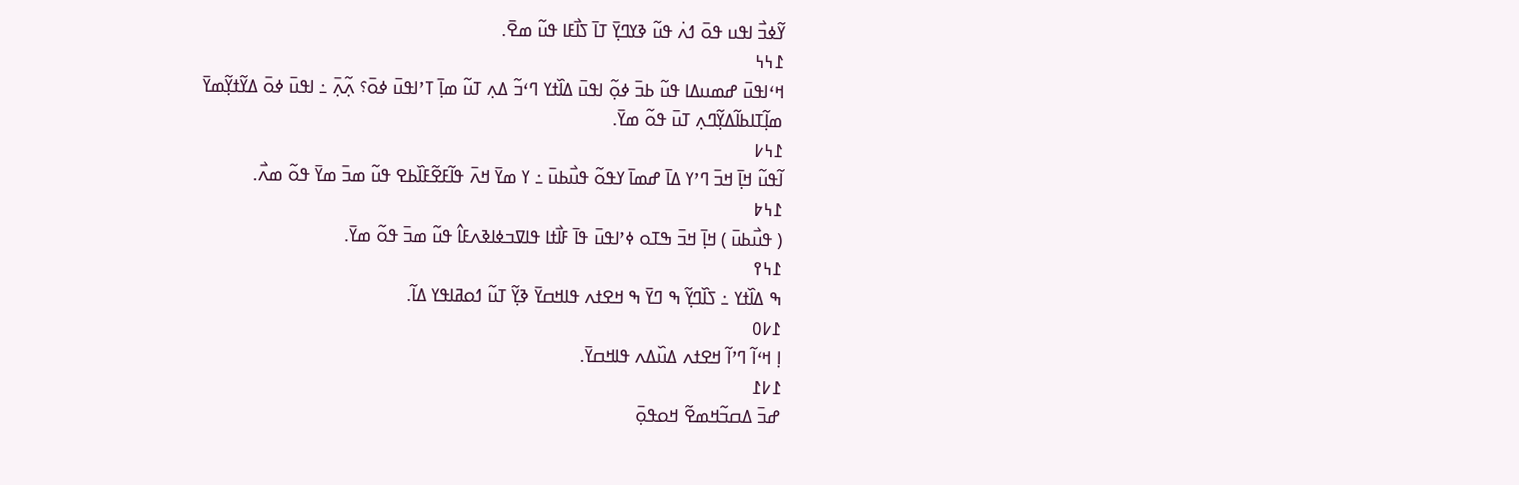ߌ߬ߦߏ߯ ߊߟߎ ߟߋ߫ ߗߍ߭ ߟߎ߬ ߢߌߣߌ߲߫ ߠߊ߫ ߖߊ߯ߓߊ ߟߎ߬ ߘߐ߫.
߁߆߆
ߞߵߊߟߎ߫ ߝߘߎߡߊ ߟߎ߬ ߕߏ߫ ߦߋ߲߬ ߊߟߎ߫ ߡߊ߰ߙߌ ߣߵߏ߬ ߡߍ߲ ߠߎ߬ ߘߊ߲߫ ߠߴߊߟߎ߫ ߦߋ߫؟ ߍ߲߬ߍ߲߫ ߸ ߊߟߎ߫ ߦߋ߫ ߡߌ߬ߙߌ߲߬ߘߌ߫ ߘߊ߲߬ߠߊߕߊ߬ߡߌ߲߬ߣߍ߲ ߠߎ߫ ߟߋ߬ ߘߌ߫.
߁߆߇
ߊ߬ߟߎ߬ ߞߊ߲߫ ߞߏ߫ ߣߴߌ ߡߊ߫ ߝߘߊ߫ ߌߟߋ߬ ߟߎ߯ߕߎ߫ ߸ ߌ ߘߌ߫ ߞߍ߫ ߟߊ߬ߓߐ߬ߓߊ߰ߕߐ ߟߎ߬ ߘߏ߫ ߘߌ߫ ߟߋ߬ ߘߍ߯.
߁߆߈
( ߟߎ߯ߕߎ߫ ) ߞߊ߲߫ ߞߏ߫ ߒߠߋ ߦߴߊߟߎ߫ ߟߊ߫ ߓߊ߯ߙߊ ߟߊߜߏߦߊߢߍߓߊ߮ ߟߎ߬ ߘߏ߫ ߟߋ߬ ߘߌ߫.
߁߆߉
ߒ ߡߊ߰ߙߌ ߸ ߖߊ߰ߣߌ߲߬ ߒ ߣߌ߫ ߒ ߞߐߙߍ ߟߊߞߛߌ߫ ߢߌ߲߬ ߠߎ߬ ߗߋߥߊߟߌ ߡߊ߬.
߁߇߀
ߊ߲ ߞߵߊ߬ ߣߴߊ߬ ߞߐߙߍ ߡߎ߰ߡߍ ߟߊߞߛߌ߫.
߁߇߁
ߝߏ߫ ߡߛߏ߬ߞߘߐ߬ ߞߋߟߋ߲߫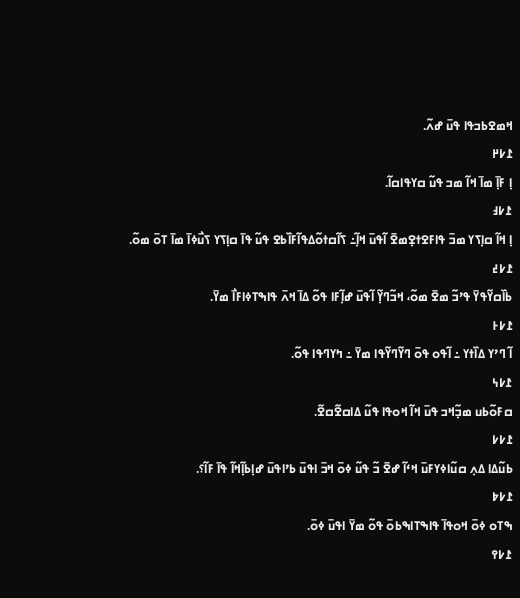ߞߘߐߕߏߟߊ ߟߎ߫ ߝߍ߬.
߁߇߂
ߊ߲ ߓߊ߲߫ ߘߊ߫ ߞߊ߬ ߘߏ ߟߎ߬ ߛߌߟߊߛߊ߬.
߁߇߃
ߊ߲ ߞߊ߬ ߛߊ߲ߖߌ ߘߏ߫ ߟߊߓߐߙߐ߲ߘߐ߫ ߊ߬ߟߎ߫ ߞߊ߲߬߸ ߖߊ߬ߛߙߋ߬ߡߟߊ߬ߓߊ߰ߕߐ ߟߎ߬ ߟߊ߫ ߛߊ߲ߖߌ ߖߎ߯ߦߊ߫ ߘߊ߫ ߠߋ߫ ߘߋ߬.
߁߇߄
ߕߊ߰ߛߌ߬ߟߌ߫ ߟߴߏ߬ ߘߐ߫ ߘߋ߬، ߞߏ߬ߣߌ߲߬ ߊ߬ߟߎ߫ ߝߊ߲߬ߓߊ ߟߋ߬ ߡߊ߫ ߞߍ߫ ߟߊߒߠߦߊߓߊ߯ ߘߌ߫.
߁߇߅
ߊ߬ ߣߴߌ ߡߊ߰ߙߌ ߸ ߊ߬ߟߋ ߟߋ߫ ߣߌ߬ߣߌ߬ߟߊ ߘߌ߫ ߸ ߤߌߣߟߊ ߟߋ߬.
߁߇߆
ߛߓߋ߬ߕߎ ߘߏ߲߬ߞߏ ߟߎ߫ ߞߊ߬ ߞߋߟߊ ߟߎ߬ ߡߊߛߐ߬ߛߐ߬.
߁߇߇
ߕߎ߬ߡߊ ߡߍ߲ ߛߎ߬ߊߦߌߓߎ߫ ߞߵߊ߬ ߝߐ߫ ߏ߬ ߟߎ߬ ߦߋ߫ ߞߏ߫ ߊߟߎ߫ ߕߴߊߟߎ߫ ߝߊ߲ߕߊ߲߬ߞߊ߬ ߟߊ߫ ߓߊ߬؟.
߁߇߈
ߒߠߋ ߦߋ߫ ߞߋߟߊ߫ ߟߊߒߠߊߒߕߋ߫ ߟߋ߬ ߘߌ߫ ߊߟߎ߫ ߦߋ߫.
߁߇߉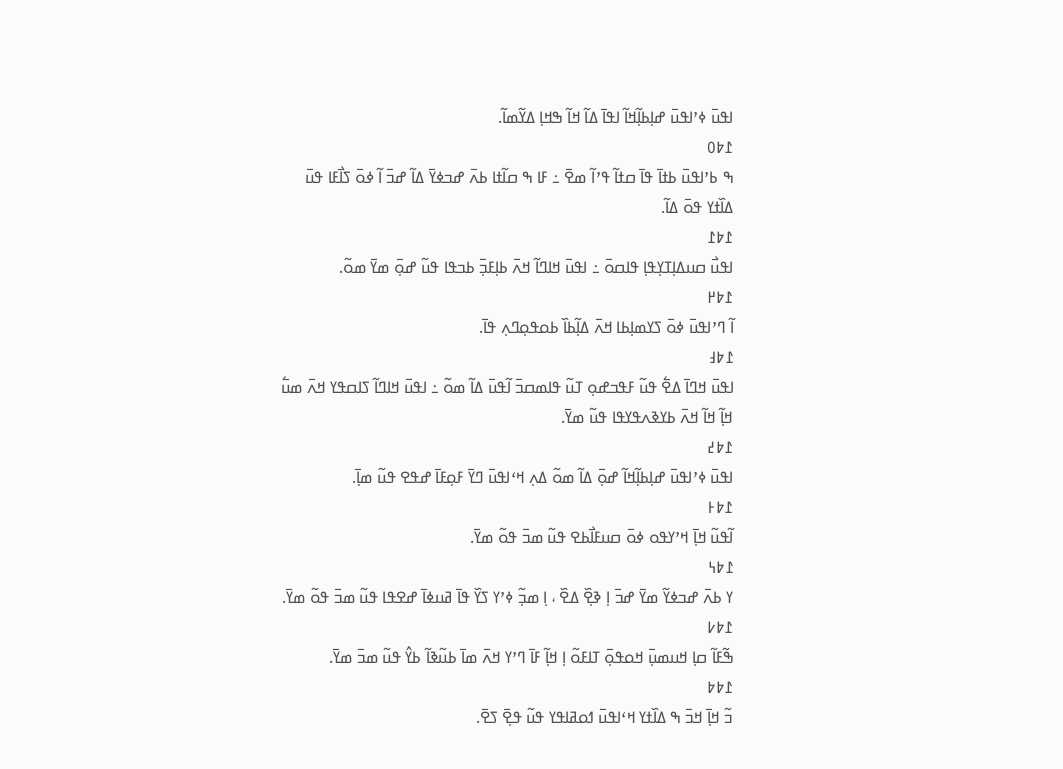ߊߟߎ߫ ߦߴߊߟߎ߫ ߝߊ߲ߕߊ߲߬ߞߊ߬ ߊߟߊ߫ ߡߊ߬ ߞߊ߬ ߒߞߊ߲ ߡߌ߬ߘߊ߬.
߁߈߀
ߒ ߕߴߊߟߎ߫ ߕߙߊ߫ ߟߊ߫ ߛߙߊ߬ ߟߴߊ߬ ߘߐ߫ ߸ ߓߊ ߒ ߛߊ߬ߙߊ ߕߍ߫ ߝߏߦߌ߫ ߡߊ߬ ߝߏ߫ ߊ߬ ߦߋ߫ ߖߊ߯ߓߊ ߟߎ߫ ߡߊ߰ߙߌ ߟߋ߫ ߡߊ߬.
߁߈߁
ߊߟߎ߯ ߛߎߡߊ߲ߠߌ߲ߟߊ߲ ߟߊߛߋ߫ ߸ ߊߟߎ߫ ߞߊߣߊ߬ ߞߍ߫ ߕߊ߲ߓߏ߲߫ ߕߏߟߊ ߟߎ߬ ߝߋ߲߫ ߘߌ߫ ߘߋ߬.
߁߈߂
ߊ߬ ߣߴߊߟߎ߫ ߦߋ߫ ߖߌߘߊ߲ߕߊ ߞߍ߫ ߡߊ߲߬ߕߊ߰ ߕߋߟߋ߲ߣߍ߲ ߟߊ߫.
߁߈߃
ߊߟߎ߫ ߞߣߊ߫ ߡߐ߱ ߟߎ߬ ߓߟߏߝߋ߲ ߠߎ߬ ߟߊߘߛߏ߫ ߊ߬ߟߎ߫ ߡߊ߬ ߘߋ߬ ߸ ߊߟߎ߫ ߞߊߣߊ߬ ߖߊߛߟߌ ߞߍ߫ ߘߎ߱ ߞߊ߲߬ ߞߊ߬ ߞߍ߫ ߕߌߢߍߟߌߟߊ ߟߎ߬ ߘߌ߫.
߁߈߄
ߊߟߎ߫ ߦߴߊߟߎ߫ ߝߊ߲ߕߊ߲߬ߞߊ߬ ߝߋ߲߫ ߡߊ߬ ߘߋ߬ ߡߍ߲ ߞߵߊߟߎ߫ ߣߌ߫ ߓߋ߲ߓߊ߫ ߝߟߐ ߟߎ߬ ߘߊ߲߫.
߁߈߅
ߊ߬ߟߎ߬ ߞߊ߲߫ ߞߴߌߟߋ ߦߋ߫ ߛߎߓߊ߯ߕߐ ߟߎ߬ ߘߏ߫ ߟߋ߬ ߘߌ߫.
߁߈߆
ߌ ߕߍ߫ ߝߏߦߌ߬ ߘߌ߫ ߝߏ߫ ߊ߲ ߢߐ߲߰ ߡߐ߰ ، ߊ߲ ߘߏ߲߬ ߦߴߌ ߖߌ߰ ߟߊ߫ ߥߎߦߊ߫ ߝߐߟߊ ߟߎ߬ ߘߏ߫ ߟߋ߬ ߘߌ߫.
߁߈߇
ߒ߬ߓߊ߬ ߛߊ߲ ߞߎߘߎ߲߫ ߞߋߟߋ߲߫ ߠߊߓߋ߬ ߊ߲ ߞߊ߲߬ ߓߊ߫ ߣߴߌ ߞߍ߫ ߘߊ߫ ߕߎ߬ߢߊ߬ ߕߌ߮ ߟߎ߬ ߘߏ߫ ߘߌ߫.
߁߈߈
ߏ߬ ߞߊ߲߫ ߞߏ߫ ߒ ߡߊ߰ߙߌ ߞߵߊߟߎ߫ ߗߋߥߊߟߌ ߟߎ߬ ߟߐ߲߫ ߖߐ߫.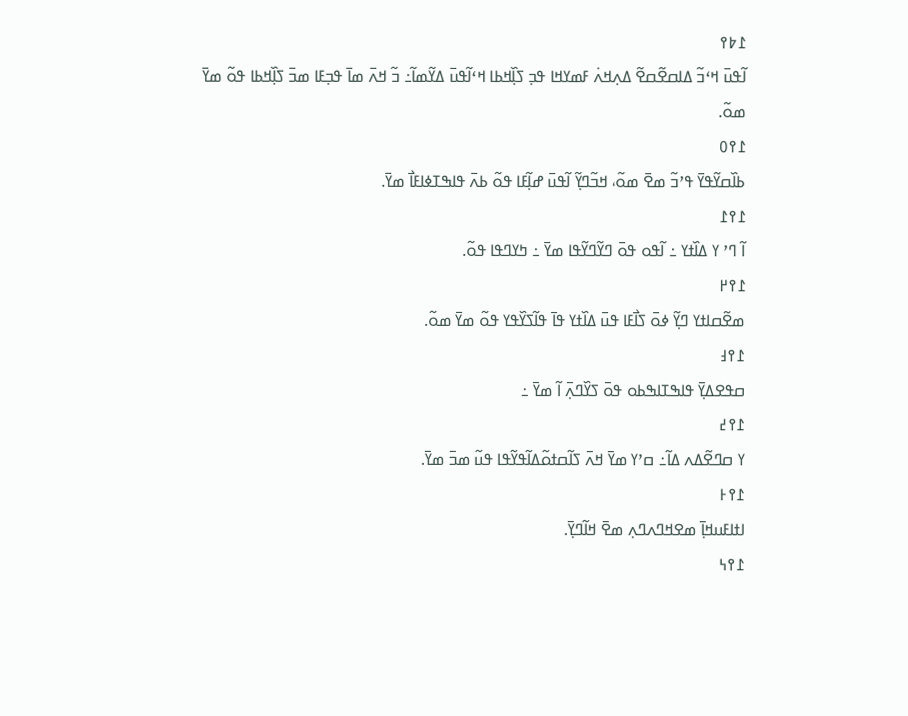߁߈߉
ߊ߬ߟߎ߫ ߞߵߏ߬ ߡߊߛߐ߬ߛߐ߬ ߡߍ߲ߞߍ߭ ߓߘߌߞߊ ߟߏ߲ ߖߊ߲߰ߞߕߊ ߞߵߊ߬ߟߎ߫ ߡߌ߬ߘߊ߬߸ ߏ߬ ߞߍ߫ ߘߊ߫ ߟߏ߲ߓߊ ߘߏ߫ ߖߊ߲߰ߞߕߊ ߟߋ߬ ߘߌ߫ ߘߋ߬.
߁߉߀
ߕߊ߰ߛߌ߬ߟߌ߫ ߟߴߏ߬ ߘߐ߫ ߘߋ߬، ߞߏ߬ߣߌ߲߬ ߊ߬ߟߎ߫ ߝߊ߲߬ߓߊ ߟߋ߬ ߕߍ߫ ߟߊߒߠߦߊߓߊ߯ ߘߌ߫.
߁߉߁
ߊ߬ ߣߴ ߌ ߡߊ߰ߙߌ ߸ ߊ߬ߟߋ ߟߋ߫ ߣߌ߬ߣߌ߬ߟߊ ߘߌ߫ ߸ ߤߌߣߟߊ ߟߋ߬.
߁߉߂
ߘߐ߬ߛߊߙߌ ߣߌ߲߬ ߦߋ߫ ߖߊ߯ߓߊ ߟߎ߫ ߡߊ߰ߙߌ ߟߊ߫ ߟߊ߬ߖߌ߰ߟߌ ߟߋ߬ ߘߌ߫ ߘߋ߬.
߁߉߃
ߛߟߐߡߌ߲߫ ߟߊߒߠߊߒߕߋ ߟߋ߫ ߖߌ߰ߣߍ߲߫ ߊ߬ ߘߌ߫ ߸
߁߉߄
ߌ ߛߣߐ߬ߡߍ ߡߊ߬߸ ߛߴߌ ߘߌ߫ ߞߍ߫ ߖߊ߬ߛߙߋ߬ߡߊ߬ߟߌ߬ߟߊ ߟߎ߬ ߘߏ߫ ߘߌ߫.
߁߉߅
ߊߙߊߓߎߞߊ߲߫ ߘߐߞߣߍߣߍ߲ ߘߐ߫ ߞߊ߬ߣߌ߲߫.
߁߉߆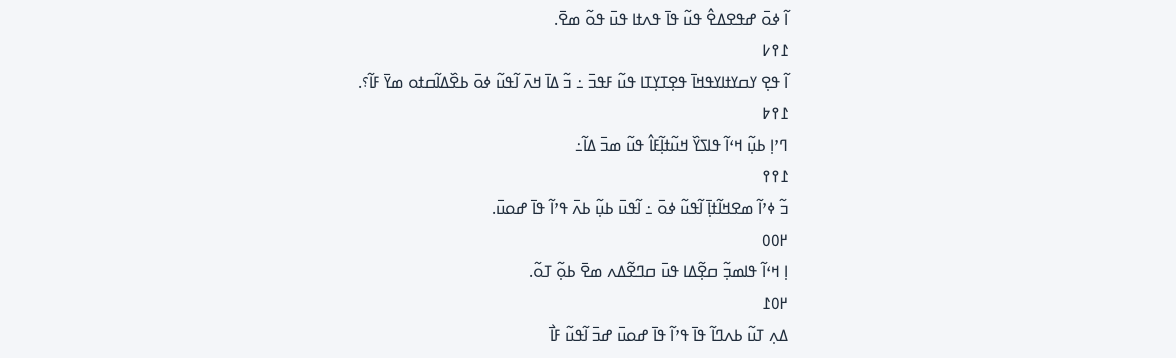ߊ߬ ߦߋ߫ ߝߟߐߡߐ߮ ߟߎ߬ ߟߊ߫ ߟߍߙߊ ߟߎ߫ ߟߋ߬ ߘߐ߫.
߁߉߇
ߊ߬ ߟߐ߲ ߌߛߌߙߊߌߟߞߊ߫ ߟߐ߲ߠߌ߲ߠߊ ߟߎ߬ ߓߟߏ߫ ߸ ߏ߬ ߡߊ߫ ߞߍ߫ ߊ߬ߟߎ߬ ߦߋ߫ ߕߐ߰ߡߊ߬ߛߙߋ ߘߌ߫ ߓߊ߬؟.
߁߉߈
ߣߴߊ߲ ߕߎ߲߬ ߞߵߊ߬ ߟߊߖߌ߰ ߞߎ߬ߙߊ߲߬ߓߊ߮ ߟߎ߬ ߘߏ߫ ߡߊ߬߸
߁߉߉
ߏ߬ ߦߴߊ߬ ߘߐߞߊ߬ߙߊ߲߫ ߊ߬ߟߎ߬ ߦߋ߫ ߸ ߊ߬ߟߎ߫ ߕߎ߲߬ ߕߍ߫ ߟߴߊ߬ ߟߊ߫ ߝߋߎ߫.
߂߀߀
ߊ߲ ߞߵߊ߬ ߟߊߘߏ߲߬ ߛߐ߲߬ߡߊ ߟߎ߫ ߛߣߐ߬ߡߍ ߘߐ߫ ߕߋ߲߬ ߠߋ߬.
߂߀߁
ߡߍ߲ ߠߎ߬ ߕߍߣߊ߬ ߟߊ߫ ߟߴߊ߬ ߟߊ߫ ߝߋߎ߫ ߝߏ߫ ߊ߬ߟߎ߬ ߓߊ߯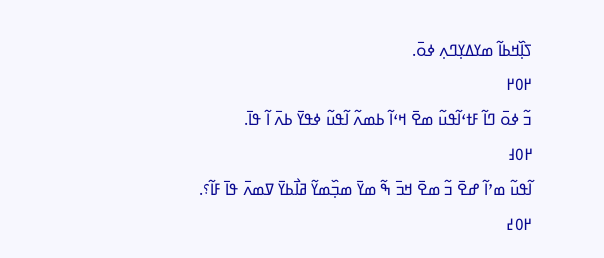ߖߊ߲߰ߞߕߊ߬ ߘߌߡߌ߲ߣߍ߲ ߦߋ߫.
߂߀߂
ߏ߬ ߦߋ߫ ߣߊ߬ ߓߙߵߊ߬ߟߎ߬ ߘߐ߫ ߞߵߊ߬ ߕߘߍ߬ ߊ߬ߟߎ߬ ߦߟߌ߫ ߕߍ߫ ߊ߬ ߟߊ߫.
߂߀߃
ߊ߬ߟߎ߬ ߘߴߊ߬ ߝߐ߫ ߏ߬ ߘߐ߫ ߞߏ߫ ߒ߬ ߘߌ߫ ߘߏ߲߰ߘߌ߬ ߥߊ߯ߕߌ߫ ߜߘߍ߫ ߟߊ߫ ߓߊ߬؟.
߂߀߄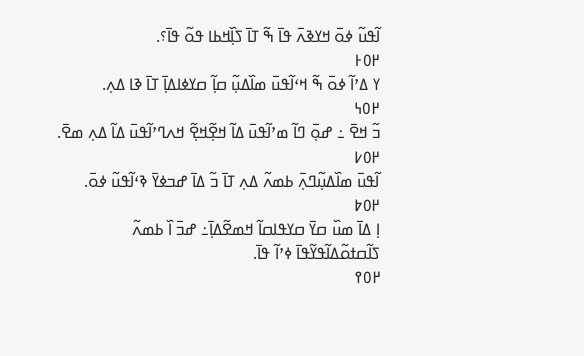ߊ߬ߟߎ߬ ߦߋ߫ ߞߌߢߍ߫ ߟߊ߫ ߒ߬ ߠߊ߫ ߖߊ߲߰ߞߕߊ ߟߋ߬ ߟߊ߫؟.
߂߀߅
ߌ ߡߴߊ߬ ߦߋ߫ ߒ߬ ߞߵߊ߬ߟߎ߫ ߘߊ߰ߡߎ߲߬ ߛߊ߲߬ ߛߌߦߊߡߊ߲߫ ߠߊ߫ ߢߊ ߡߍ߲.
߂߀߆
ߏ߬ ߞߐ߫ ߸ ߝߋ߲߫ ߣߊ߬ ߘߴߊ߬ߟߎ߫ ߡߊ߬ ߞߐ߲߬ߞߐ߲߬ ߞߍߣߴߊ߬ߟߎ߫ ߡߊ߬ ߡߍ߲ ߘߐ߫.
߂߀߇
ߊ߬ߟߎ߫ ߘߊ߰ߡߎ߲߬ߣߍ߲߫ ߕߘߍ߬ ߡߍ߲ ߠߊ߫ ߏ߬ ߡߊ߫ ߝߏߦߌ߫ ߢߵߊ߬ߟߎ߬ ߦߋ߫.
߂߀߈
ߊ߲ ߡߊ߫ ߘߎ߰ ߛߌ߫ ߛߌߟߊߛߊ߬ ߞߘߐ߬ߡߊ߲߫߸ ߝߏ߫ ߊ߰ ߕߘߍ߬ ߖߊ߬ߛߙߋ߬ߡߊ߬ߟߌ߬ߟߊ߫ ߦߴߊ߬ ߟߊ߫.
߂߀߉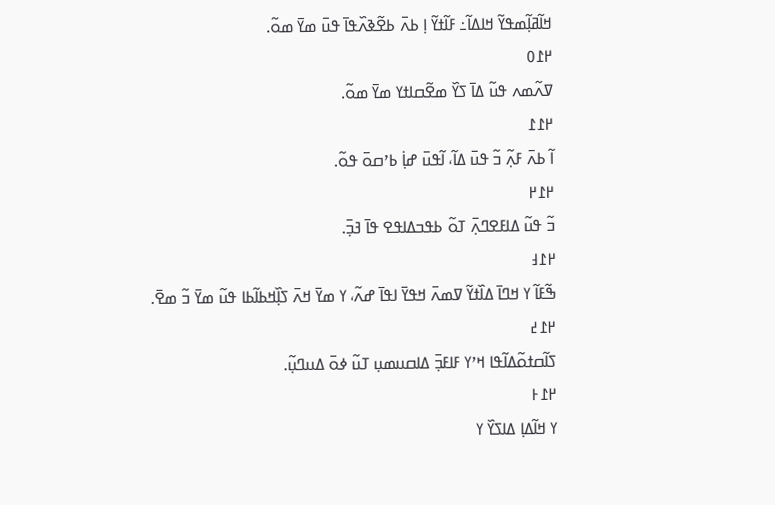ߞߊ߬ߥߊ߲߬ߘߟߌ߬ ߞߊߡߊ߬߸ ߓߊ߬ߙߌ߬ ߊ߲ ߕߍ߫ ߕߐ߬ߢߍ߰ߟߊ߫ ߟߎ߫ ߘߌ߫ ߘߋ߬.
߂߁߀
ߜߍ߬ߘߍ ߟߎ߬ ߡߊ߫ ߖߌ߰ ߘߐ߬ߛߊߙߌ ߘߌ߫ ߘߋ߬.
߂߁߁
ߊ߬ ߕߍ߫ ߓߍ߲߬ ߏ߬ ߟߎ߫ ߡߊ߬، ߊ߬ߟߎ߫ ߝߊ߲߭ ߕߴߛߋ߫ ߟߋ߬.
߂߁߂
ߏ߬ ߟߎ߬ ߡߊߓߐߣߍ߲߫ ߠߋ߬ ߕߟߏߡߊߟߐ ߟߊ߫ ߔߏ߲߫.
߂߁߃
ߒ߬ߓߊ߬ ߌ ߞߣߊ߫ ߡߊ߰ߙߌ߬ ߜߘߍ߫ ߞߟߌ߫ ߊߟߊ߫ ߝߍ߬، ߌ ߘߌ߫ ߞߍ߫ ߖߊ߲߰ߞߕߊ߬ߕߊ ߟߎ߬ ߘߌ߫ ߏ߬ ߘߐ߫.
߂߁߄
ߖߊ߬ߛߙߋ߬ߡߊ߬ߟߊ ߞߴߌ ߓߊߓߏ߲߫ ߡߊߛߎߘߎ߲ ߠߎ߬ ߦߋ߫ ߡߎߣߎ߲߬.
߂߁߅
ߌ ߞߊ߬ߡߊ߲ ߡߊߖߌ߰ ߌ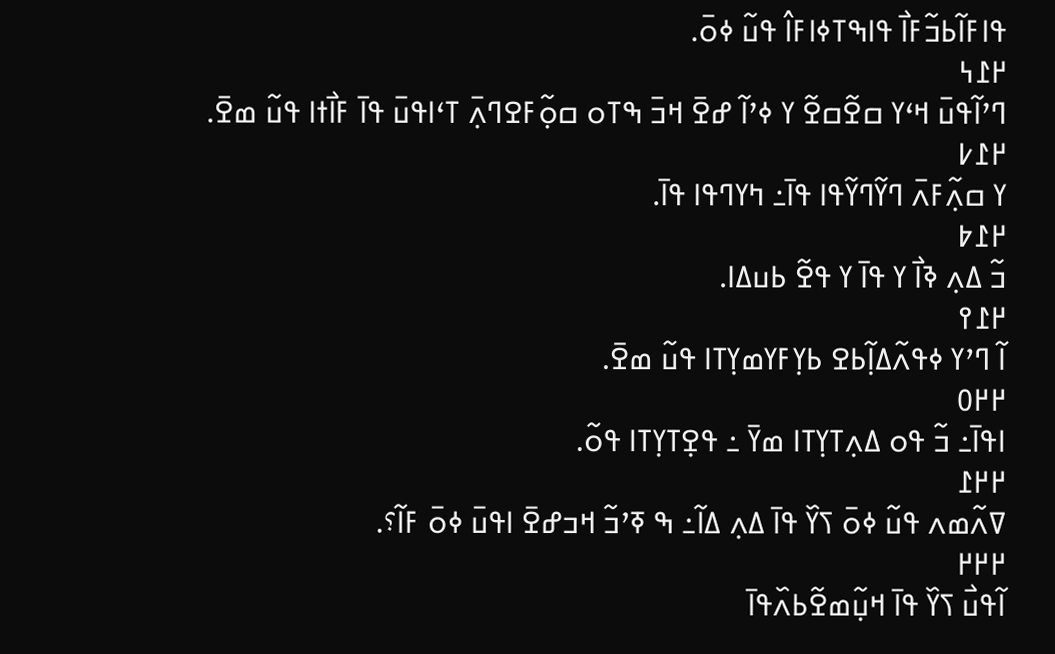ߟߊߓߊ߬ߕߏ߬ߓߊ߯ ߟߊߒߠߦߊߓߊ߮ ߟߎ߬ ߦߋ߫.
߂߁߆
ߣߴߊ߬ߟߎ߫ ߞߵߌ ߛߐ߬ߛߐ߬ ߌ ߦߴߊ߬ ߝߐ߫ ߞߏ߫ ߒߠߋ ߛߋ߲߬ߓߐߣߍ߲߫ ߠߵߊߟߎ߫ ߟߊ߫ ߓߊ߯ߙߊ ߟߎ߬ ߘߐ߫.
߂߁߇
ߌ ߛߍ߲߬ߓߍ߫ ߣߌ߬ߣߌ߬ߟߊ ߟߊ߫߸ ߤߌߣߟߊ ߟߊ߫.
߂߁߈
ߏ߬ ߡߍ߲ ߢߊ߯ ߌ ߟߊ߫ ߌ ߟߐ߬ ߕߎߡߊ.
߂߁߉
ߊ߬ ߣߴߌ ߦߟߍ߬ߡߊ߲߬ߕߐ ߕߌ߲ߓߌߘߌ߲ߠߊ ߟߎ߬ ߘߐ߫.
߂߂߀
ߊߟߊ߫߸ ߏ߬ ߟߋ ߡߍ߲ߠߌ߲ߠߊ ߘߌ߫ ߸ ߟߐ߲ߠߌ߲ߠߊ ߟߋ߬.
߂߂߁
ߜߍ߬ߘߍ ߟߎ߬ ߦߋ߫ ߖߌ߰ ߟߊ߫ ߡߍ߲ ߡߊ߬߸ ߒ ߧߴߏ߬ ߞߏߝߐ߫ ߊߟߎ߫ ߦߋ߫ ߓߊ߬؟.
߂߂߂
ߊ߬ߟߎ߯ ߖߌ߰ ߟߊ߫ ߞߎ߲߬ߘߐ߬ߕߍ߰ߟߊ߫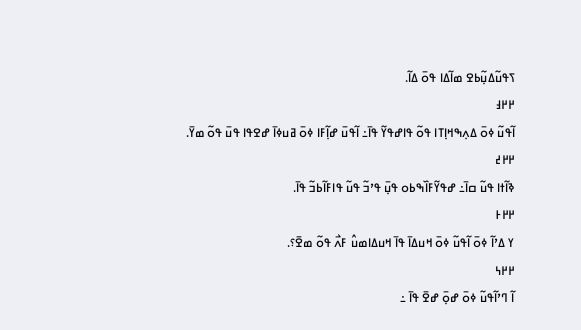ߖߟߎ߬ߡߎ߲߬ߕߐ ߘߊ߬ߡߊ ߟߋ߫ ߡߊ߬.
߂߂߃
ߊ߬ߟߎ߬ ߦߋ߫ ߡߍ߲ߒߞߊ߲ߠߊ ߟߋ߬ ߟߊߝߟߌ߬ ߟߊ߫߸ ߊ߬ߟߎ߫ ߝߊ߲߬ߓߊ ߦߋ߫ ߥߎߦߊ߫ ߝߐߟߊ ߟߎ߫ ߟߋ߬ ߘߌ߫.
߂߂߄
ߢߊ߬ߙߊ ߟߎ߬ ߛߊ߫߸ ߝߟߌ߬ߓߊ߰ߒߕߋ ߟߎ߲߫ ߟߴߏ߬ ߟߎ߬ ߟߊߓߊ߬ߕߏ߬ ߟߊ߫.
߂߂߅
ߌ ߡߴߊ߬ ߦߋ߫ ߊ߬ߟߎ߬ ߦߋ߫ ߞߎߡߊ߫ ߟߊ߫ ߞߎߡߊߘߎ߮ ߓߍ߯ ߟߋ߬ ߘߐ߫؟.
߂߂߆
ߊ߬ ߣߴߊ߬ߟߎ߬ ߦߋ߫ ߝߋ߲߫ ߝߐ߫ ߟߊ߫ ߸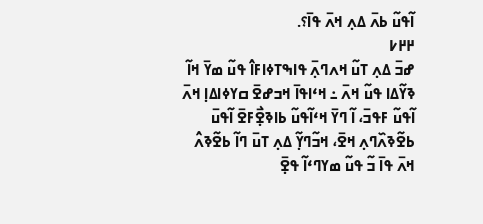ߊ߬ߟߎ߬ ߕߍ߫ ߡߍ߲ ߞߍ߫ ߟߊ߫؟.
߂߂߇
ߝߏ߫ ߡߍ߲ ߠߎ߬ ߞߍߣߍ߲߫ ߟߊߒߠߦߊߓߊ߮ ߟߎ߬ ߘߌ߫ ߞߊ߬ ߢߌ߬ߡߊ ߟߎ߬ ߞߍ߫ ߸ ߞߵߊߟߊ߫ ߞߏߝߐ߫ ߛߌߦߊߡߊ߲ ߞߍ߫ ߊ߬ߟߎ߬ ߓߟߏ߫، ߊ߬ ߣߌ߫ ߞߵߊ߬ߟߎ߬ ߕߊߢߐ߲߯ߓߐ߫ ߊ߬ߟߎ߫ ߕߐ߬ߢߍ߰ߣߍ߲ ߞߐ߫، ߞߏ߬ߣߌ߲߬ ߡߍ߲ ߠߎ߫ ߣߊ߬ ߕߐ߬ߢߍ߮ ߞߍ߫ ߟߊ߫ ߏ߬ ߟߎ߬ ߘߌߣߵߊ߬ ߟߐ߲߫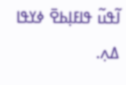ߊ߬ߟߎ߬ ߟߊߓߊ߲ߕߐ߫ ߦߌߟߊ ߡߍ߲.